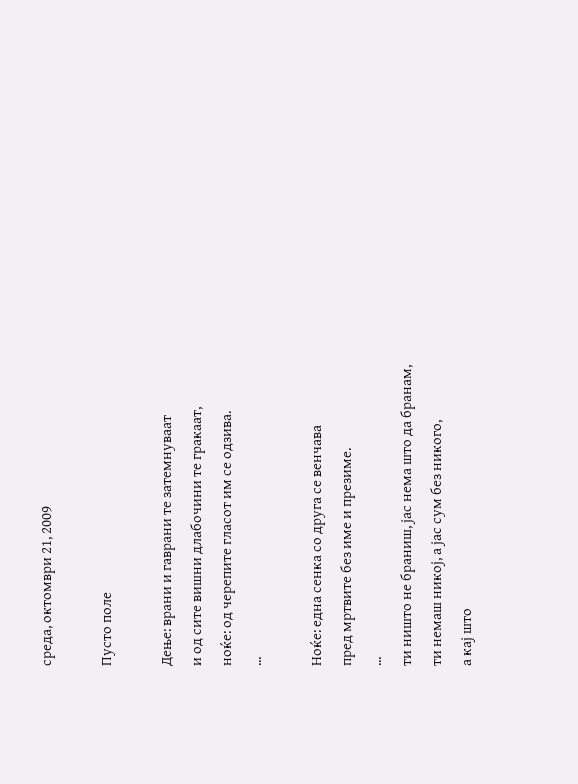среда, октомври 21, 2009

Пусто поле

Дење: врани и гаврани те затемнуваат
и од сите вишни длабочини те гракаат,
ноќе: од черепите гласот им се одзива.
...

Ноќе: една сенка со друга се венчава
пред мртвите без име и презиме.
...
ти ништо не браниш, јас нема што да бранам,
ти немаш никој, а јас сум без никого,
а кај што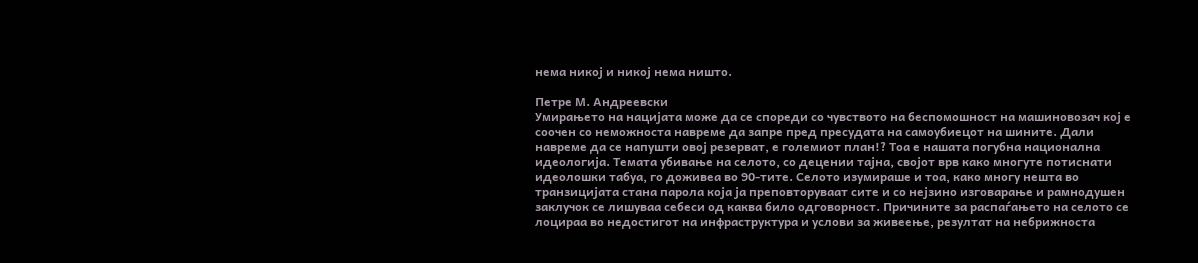нема никој и никој нема ништо.

Петре М. Андреевски
Умирањето на нацијата може да се спореди со чувството на беспомошност на машиновозач кој е соочен со неможноста навреме да запре пред пресудата на самоубиецот на шините. Дали навреме да се напушти овој резерват, е големиот план!? Тоа е нашата погубна национална идеологија. Темата убивање на селото, со децении тајна, својот врв како многуте потиснати идеолошки табуа, го доживеа во 90-тите. Селото изумираше и тоа, како многу нешта во транзицијата стана парола која ја преповторуваат сите и со нејзино изговарање и рамнодушен заклучок се лишуваа себеси од каква било одговорност. Причините за распаѓањето на селото се лоцираа во недостигот на инфраструктура и услови за живеење, резултат на небрижноста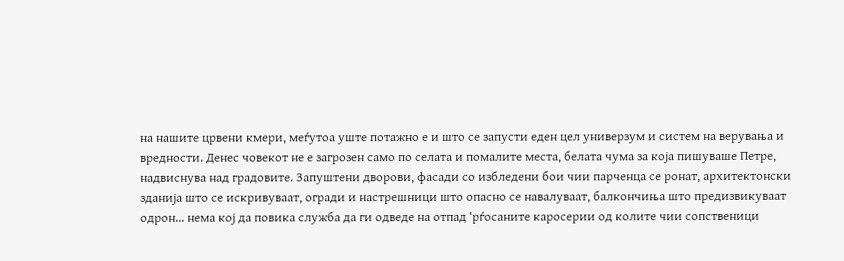на нашите црвени кмери, меѓутоа уште потажно е и што се запусти еден цел универзум и систем на верувања и вредности. Денес човекот не е загрозен само по селата и помалите места, белата чума за која пишуваше Петре, надвиснува над градовите. Запуштени дворови, фасади со избледени бои чии парченца се ронат, архитектонски зданија што се искривуваат, огради и настрешници што опасно се навалуваат, балкончиња што предизвикуваат одрон... нема кој да повика служба да ги одведе на отпад ‘рѓосаните каросерии од колите чии сопственици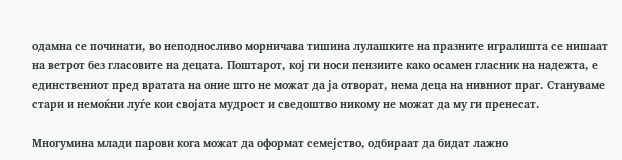одамна се починати, во неподносливо морничава тишина лулашките на празните игралишта се нишаат на ветрот без гласовите на децата. Поштарот, кој ги носи пензиите како осамен гласник на надежта, е единствениот пред вратата на оние што не можат да ја отворат, нема деца на нивниот праг. Стануваме стари и немоќни луѓе кои својата мудрост и сведоштво никому не можат да му ги пренесат.

Многумина млади парови кога можат да оформат семејство, одбираат да бидат лажно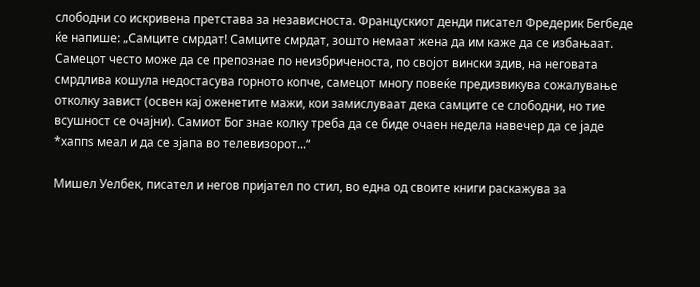слободни со искривена претстава за независноста. Францускиот денди писател Фредерик Бегбеде ќе напише: „Самците смрдат! Самците смрдат, зошто немаат жена да им каже да се избањаат. Самецот често може да се препознае по неизбриченоста, по својот вински здив, на неговата смрдлива кошула недостасува горното копче, самецот многу повеќе предизвикува сожалување отколку завист (освен кај оженетите мажи, кои замислуваат дека самците се слободни, но тие всушност се очајни). Самиот Бог знае колку треба да се биде очаен недела навечер да се јаде *хаппѕ меал и да се зјапа во телевизорот...“

Мишел Уелбек, писател и негов пријател по стил, во една од своите книги раскажува за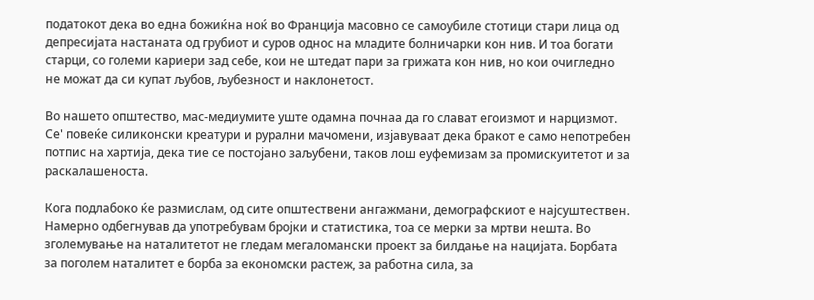податокот дека во една божиќна ноќ во Франција масовно се самоубиле стотици стари лица од депресијата настаната од грубиот и суров однос на младите болничарки кон нив. И тоа богати старци, со големи кариери зад себе, кои не штедат пари за грижата кон нив, но кои очигледно не можат да си купат љубов, љубезност и наклонетост.

Во нашето општество, мас-медиумите уште одамна почнаа да го слават егоизмот и нарцизмот. Се' повеќе силиконски креатури и рурални мачомени, изјавуваат дека бракот е само непотребен потпис на хартија, дека тие се постојано заљубени, таков лош еуфемизам за промискуитетот и за раскалашеноста.

Кога подлабоко ќе размислам, од сите општествени ангажмани, демографскиот е најсуштествен. Намерно одбегнував да употребувам бројки и статистика, тоа се мерки за мртви нешта. Во зголемување на наталитетот не гледам мегаломански проект за билдање на нацијата. Борбата за поголем наталитет е борба за економски растеж, за работна сила, за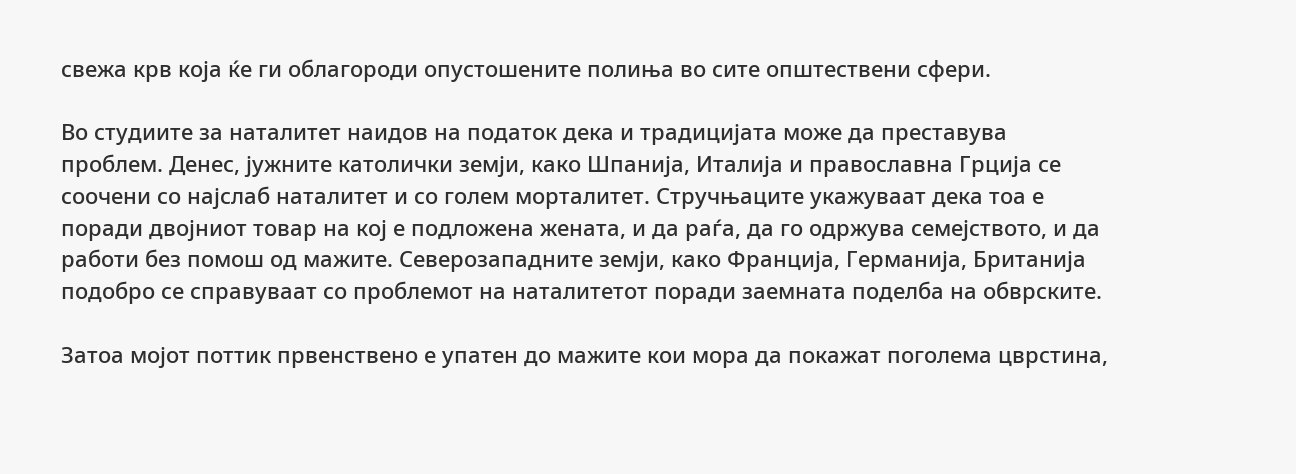свежа крв која ќе ги облагороди опустошените полиња во сите општествени сфери.

Во студиите за наталитет наидов на податок дека и традицијата може да преставува проблем. Денес, јужните католички земји, како Шпанија, Италија и православна Грција се соочени со најслаб наталитет и со голем морталитет. Стручњаците укажуваат дека тоа е поради двојниот товар на кој е подложена жената, и да раѓа, да го одржува семејството, и да работи без помош од мажите. Северозападните земји, како Франција, Германија, Британија подобро се справуваат со проблемот на наталитетот поради заемната поделба на обврските.

Затоа мојот поттик првенствено е упатен до мажите кои мора да покажат поголема цврстина,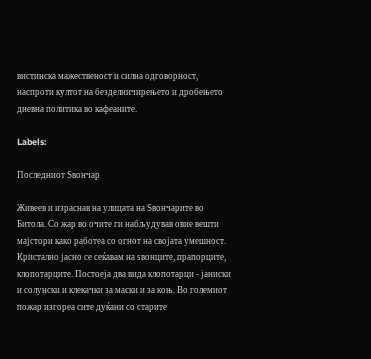вистинска мажественост и силна одговорност, наспроти култот на безделничирењето и дробењето дневна политика во кафеаните.

Labels:

Последниот Ѕвончар

Живеев и израснав на улицата на Ѕвончарите во Битола. Со жар во очите ги набљудував овие вешти мајстори како работеа со огнот на својата умешност. Кристално јасно се сеќавам на ѕвонците, прапорците, клопотарците. Постоеја два вида клопотарци - јаниски и солунски и клекачки за маски и за коњ. Во големиот пожар изгореа сите дуќани со старите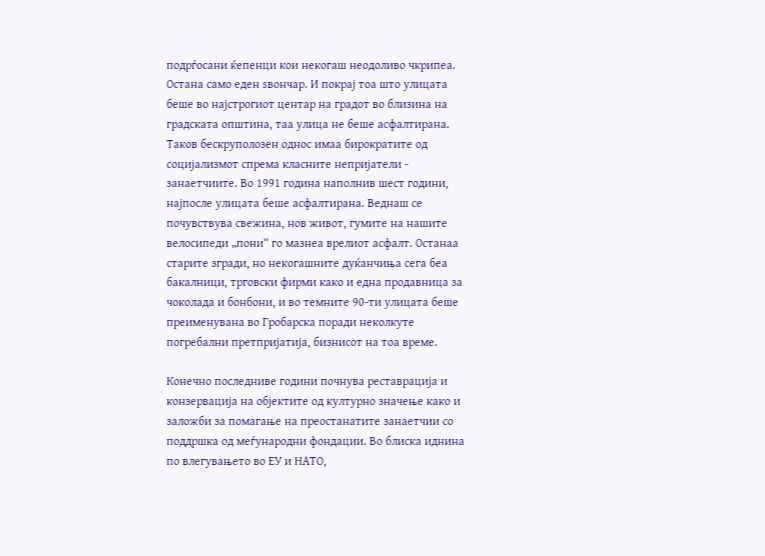подрѓосани ќепенци кои некогаш неодоливо чкрипеа. Остана само еден ѕвончар. И покрај тоа што улицата беше во најстрогиот центар на градот во близина на градската општина, таа улица не беше асфалтирана. Таков бескруполозен однос имаа бирократите од социјализмот спрема класните непријатели - занаетчиите. Во 1991 година наполнив шест години, најпосле улицата беше асфалтирана. Веднаш се почувствува свежина, нов живот, гумите на нашите велосипеди „пони“ го мазнеа врелиот асфалт. Останаа старите згради, но некогашните дуќанчиња сега беа бакалници, трговски фирми како и една продавница за чоколада и бонбони, и во темните 90-ти улицата беше преименувана во Гробарска поради неколкуте погребални претпријатија, бизнисот на тоа време.

Конечно последниве години почнува реставрација и конзервација на објектите од културно значење како и заложби за помагање на преостанатите занаетчии со поддршка од меѓународни фондации. Во блиска иднина по влегувањето во ЕУ и НАТО,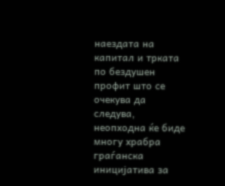наездата на капитал и трката по бездушен профит што се очекува да следува, неопходна ќе биде многу храбра граѓанска иницијатива за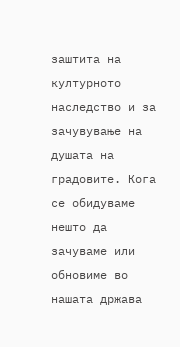заштита на културното наследство и за зачувување на душата на градовите. Кога се обидуваме нешто да зачуваме или обновиме во нашата држава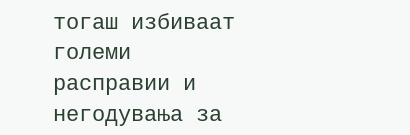тогаш избиваат големи расправии и негодувања за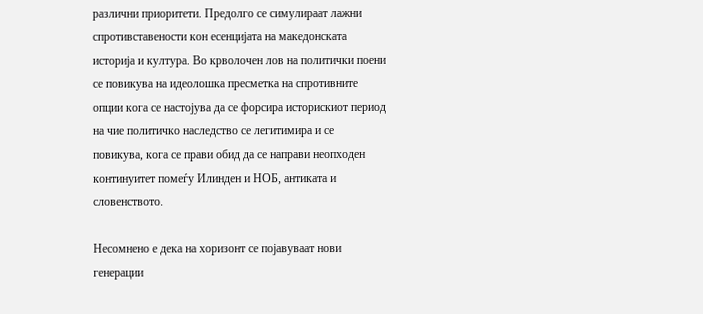различни приоритети. Предолго се симулираат лажни спротивставености кон есенцијата на македонската историја и култура. Во крволочен лов на политички поени се повикува на идеолошка пресметка на спротивните опции кога се настојува да се форсира историскиот период на чие политичко наследство се легитимира и се повикува, кога се прави обид да се направи неопходен континуитет помеѓу Илинден и НОБ, антиката и словенството.

Несомнено е дека на хоризонт се појавуваат нови генерации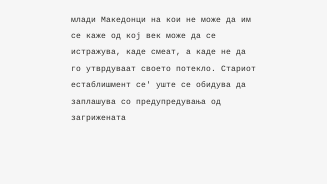млади Македонци на кои не може да им се каже од кој век може да се истражува, каде смеат, а каде не да го утврдуваат своето потекло. Стариот естаблишмент се' уште се обидува да заплашува со предупредувања од загрижената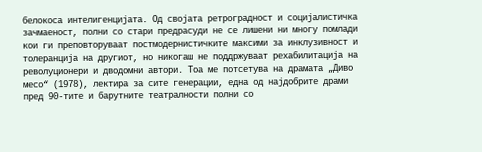белокоса интелигенцијата. Од својата ретроградност и социјалистичка зачмаеност, полни со стари предрасуди не се лишени ни многу помлади кои ги преповторуваат постмодернистичките максими за инклузивност и толеранција на другиот, но никогаш не поддржуваат рехабилитација на револуционери и дводомни автори. Тоа ме потсетува на драмата „Диво месо“ (1978), лектира за сите генерации, една од најдобрите драми пред 90-тите и барутните театралности полни со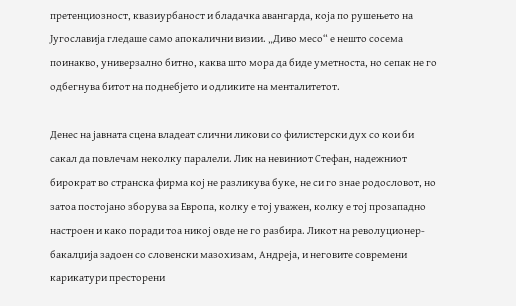претенциозност, квазиурбаност и бладачка авангарда, која по рушењето на Југославија гледаше само апокалични визии. „Диво месо“ е нешто сосема поинакво, универзално битно, каква што мора да биде уметноста, но сепак не го одбегнува битот на поднебјето и одликите на менталитетот.

Денес на јавната сцена владеат слични ликови со филистерски дух со кои би сакал да повлечам неколку паралели. Лик на невиниот Стефан, надежниот бирократ во странска фирма кој не разликува буке, не си го знае родословот, но затоа постојано зборува за Европа, колку е тој уважен, колку е тој прозападно настроен и како поради тоа никој овде не го разбира. Ликот на револуционер-бакалџија задоен со словенски мазохизам, Андреја, и неговите современи карикатури престорени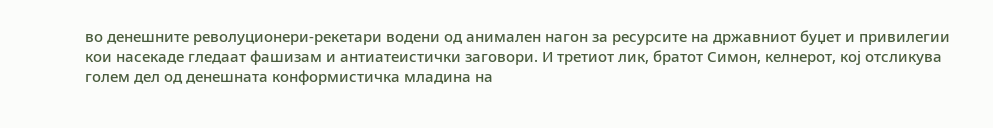во денешните револуционери-рекетари водени од анимален нагон за ресурсите на државниот буџет и привилегии кои насекаде гледаат фашизам и антиатеистички заговори. И третиот лик, братот Симон, келнерот, кој отсликува голем дел од денешната конформистичка младина на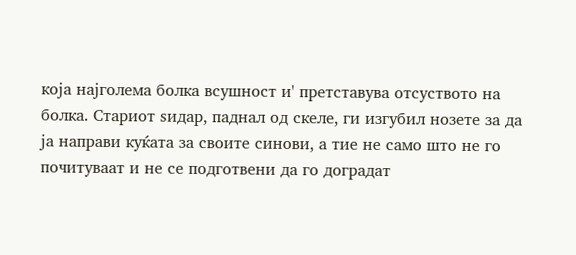која најголема болка всушност и' претставува отсуството на болка. Стариот ѕидар, паднал од скеле, ги изгубил нозете за да ја направи куќата за своите синови, а тие не само што не го почитуваат и не се подготвени да го доградат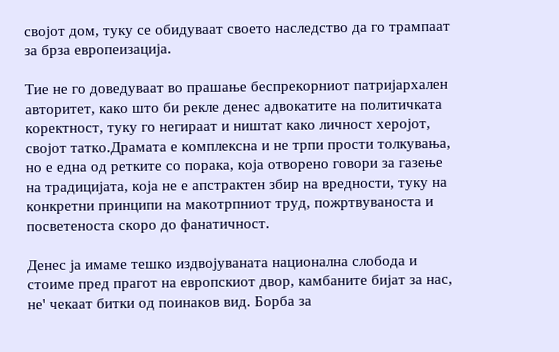својот дом, туку се обидуваат своето наследство да го трампаат за брза европеизација.

Тие не го доведуваат во прашање беспрекорниот патријархален авторитет, како што би рекле денес адвокатите на политичката коректност, туку го негираат и ништат како личност херојот, својот татко.Драмата е комплексна и не трпи прости толкувања, но е една од ретките со порака, која отворено говори за газење на традицијата, која не е апстрактен збир на вредности, туку на конкретни принципи на макотрпниот труд, пожртвуваноста и посветеноста скоро до фанатичност.

Денес ја имаме тешко издвојуваната национална слобода и стоиме пред прагот на европскиот двор, камбаните бијат за нас, не' чекаат битки од поинаков вид. Борба за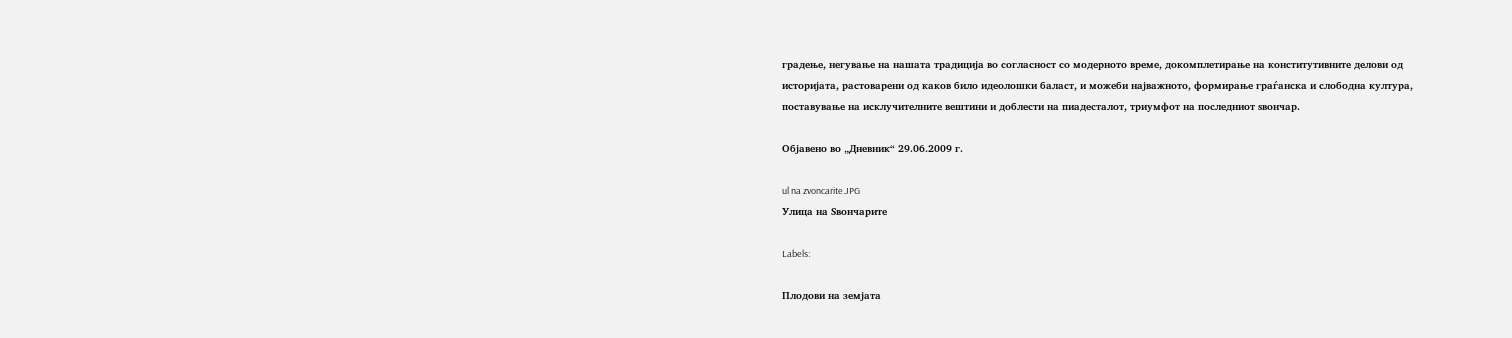градење, негување на нашата традиција во согласност со модерното време, докомплетирање на конститутивните делови од историјата, растоварени од каков било идеолошки баласт, и можеби најважното, формирање граѓанска и слободна култура, поставување на исклучителните вештини и доблести на пиадесталот, триумфот на последниот ѕвончар.

Објавено во „Дневник“ 29.06.2009 г.

ul na zvoncarite.JPG
Улица на Ѕвончарите

Labels:

Плодови на земјата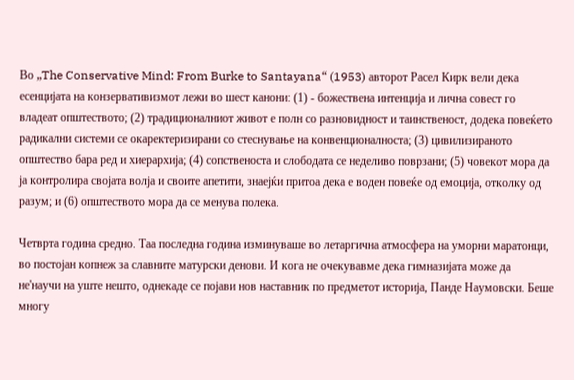Во „The Conservative Mind: From Burke to Santayana“ (1953) авторот Расел Кирк вели дека есенцијата на конзервативизмот лежи во шест канони: (1) - божествена интенција и лична совест го владеат општеството; (2) традиционалниот живот е полн со разновидност и таинственост, додека повеќето радикални системи се окаректеризирани со стеснување на конвенционалноста; (3) цивилизираното општество бара ред и хиерархија; (4) сопственоста и слободата се неделиво поврзани; (5) човекот мора да ја контролира својата волја и своите апетити, знаејќи притоа дека е воден повеќе од емоција, отколку од разум; и (6) општеството мора да се менува полека.

Четврта година средно. Таа последна година изминуваше во летаргична атмосфера на уморни маратонци, во постојан копнеж за славните матурски денови. И кога не очекувавме дека гимназијата може да не'научи на уште нешто, однекаде се појави нов наставник по предметот историја, Панде Наумовски. Беше многу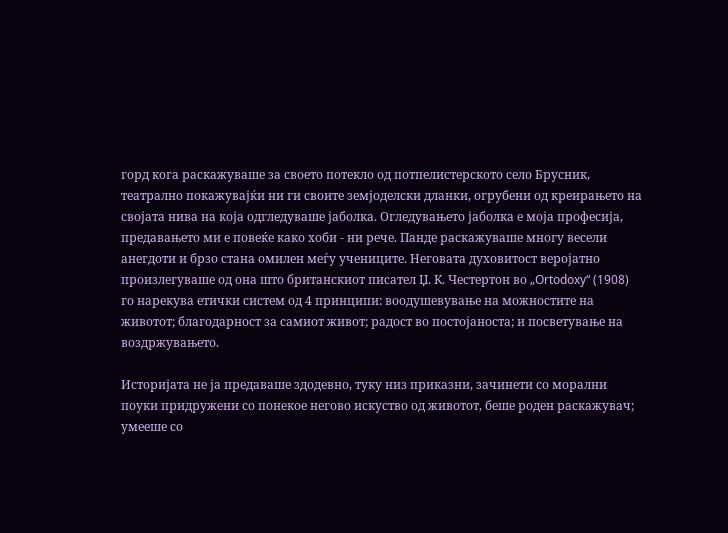горд кога раскажуваше за своето потекло од потпелистерското село Брусник, театрално покажувајќи ни ги своите земјоделски дланки, огрубени од креирањето на својата нива на која одгледуваше јаболка. Огледувањето јаболка е моја професија, предавањето ми е повеќе како хоби - ни рече. Панде раскажуваше многу весели анегдоти и брзо стана омилен меѓу учениците. Неговата духовитост веројатно произлегуваше од она што британскиот писател Џ. К. Честертон во „Ortodoxy“ (1908) го нарекува етички систем од 4 принципи: воодушевување на можностите на животот; благодарност за самиот живот; радост во постојаноста; и посветување на воздржувањето.

Историјата не ја предаваше здодевно, туку низ приказни, зачинети со морални поуки придружени со понекое негово искуство од животот, беше роден раскажувач; умееше со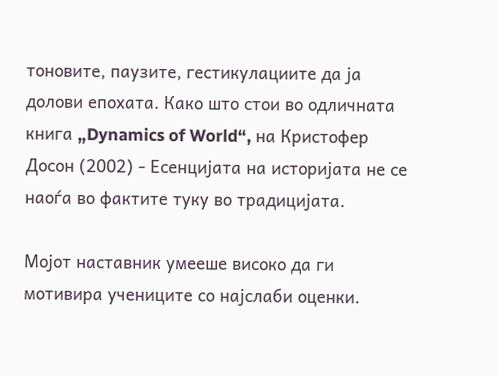тоновите, паузите, гестикулациите да ја долови епохата. Како што стои во одличната книга „Dynamics of World“, на Кристофер Досон (2002) - Есенцијата на историјата не се наоѓа во фактите туку во традицијата.

Мојот наставник умееше високо да ги мотивира учениците со најслаби оценки.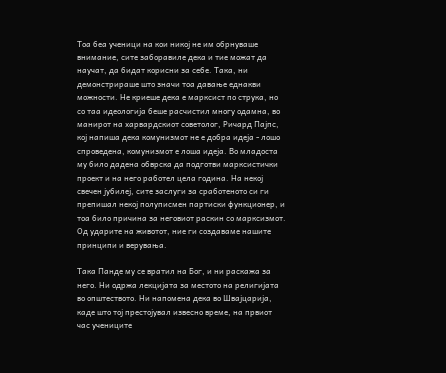Тоа беа ученици на кои никој не им обрнуваше внимание, сите заборавиле дека и тие можат да научат, да бидат корисни за себе. Така, ни демонстрираше што значи тоа давање еднакви можности. Не криеше дека е марксист по струка, но со таа идеологија беше расчистил многу одамна, во манирот на харвардскиот советолог, Ричард Пајпс, кој напиша дека комунизмот не е добра идеја - лошо спроведена, комунизмот е лоша идеја. Во младоста му било дадена обврска да подготви марксистички проект и на него работел цела година. На некој свечен јубилеј, сите заслуги за сработеното си ги препишал некој полуписмен партиски функционер, и тоа било причина за неговиот раскин со марксизмот. Од ударите на животот, ние ги создаваме нашите принципи и верувања.

Така Панде му се вратил на Бог, и ни раскажа за него. Ни одржа лекцијата за местото на религијата во општеството. Ни напомена дека во Швајцарија, каде што тој престојувал извесно време, на првиот час учениците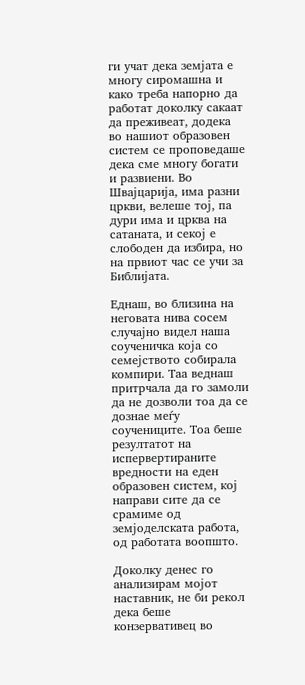ги учат дека земјата е многу сиромашна и како треба напорно да работат доколку сакаат да преживеат, додека во нашиот образовен систем се проповедаше дека сме многу богати и развиени. Во Швајцарија, има разни цркви, велеше тој, па дури има и црква на сатаната, и секој е слободен да избира, но на првиот час се учи за Библијата.

Еднаш, во близина на неговата нива сосем случајно видел наша соученичка која со семејството собирала компири. Таа веднаш притрчала да го замоли да не дозволи тоа да се дознае меѓу соучениците. Тоа беше резултатот на испервертираните вредности на еден образовен систем, кој направи сите да се срамиме од земјоделската работа, од работата воопшто.

Доколку денес го анализирам мојот наставник, не би рекол дека беше конзервативец во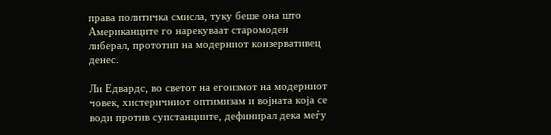права политичка смисла, туку беше она што Американците го нарекуваат старомоден либерал, прототип на модерниот конзервативец денес.

Ли Едвардс, во светот на егоизмот на модерниот човек, хистеричниот оптимизам и војната која се води против супстанциите, дефинирал дека меѓу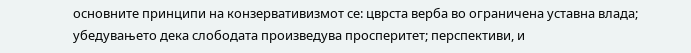основните принципи на конзервативизмот се: цврста верба во ограничена уставна влада; убедувањето дека слободата произведува просперитет; перспективи, и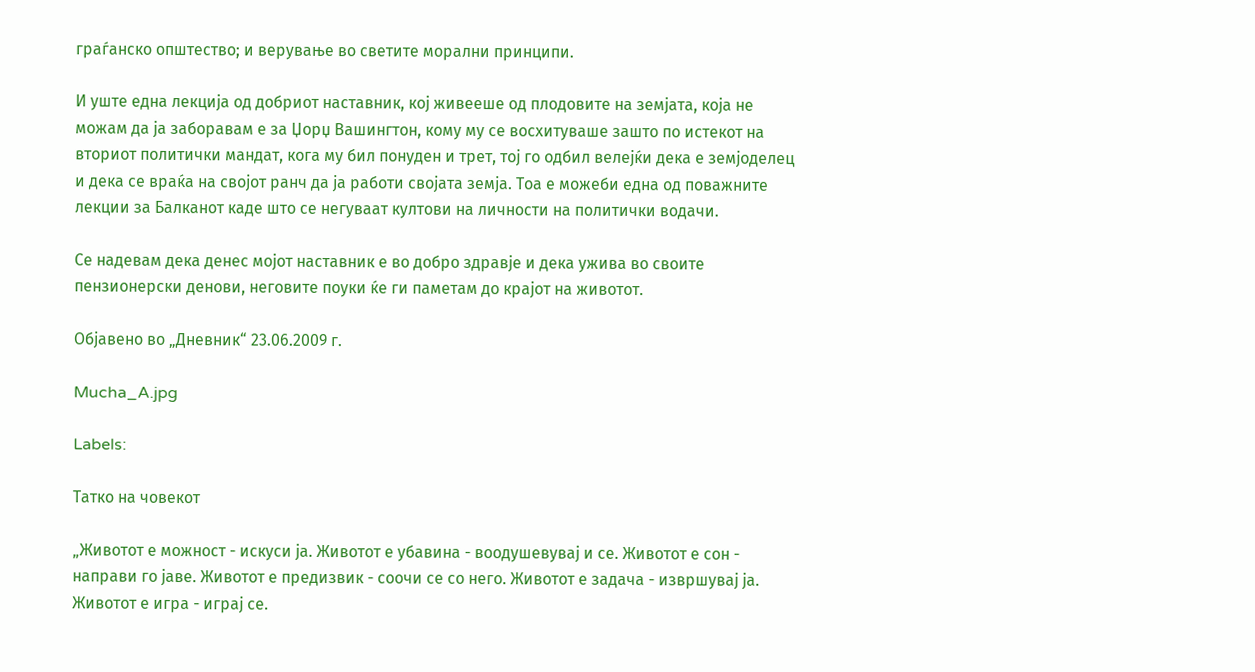граѓанско општество; и верување во светите морални принципи.

И уште една лекција од добриот наставник, кој живееше од плодовите на земјата, која не можам да ја заборавам е за Џорџ Вашингтон, кому му се восхитуваше зашто по истекот на вториот политички мандат, кога му бил понуден и трет, тој го одбил велејќи дека е земјоделец и дека се враќа на својот ранч да ја работи својата земја. Тоа е можеби една од поважните лекции за Балканот каде што се негуваат култови на личности на политички водачи.

Се надевам дека денес мојот наставник е во добро здравје и дека ужива во своите пензионерски денови, неговите поуки ќе ги паметам до крајот на животот.

Објавено во „Дневник“ 23.06.2009 г.

Mucha_A.jpg

Labels:

Татко на човекот

„Животот е можност - искуси ја. Животот е убавина - воодушевувај и се. Животот е сон - направи го јаве. Животот е предизвик - соочи се со него. Животот е задача - извршувај ја. Животот е игра - играј се.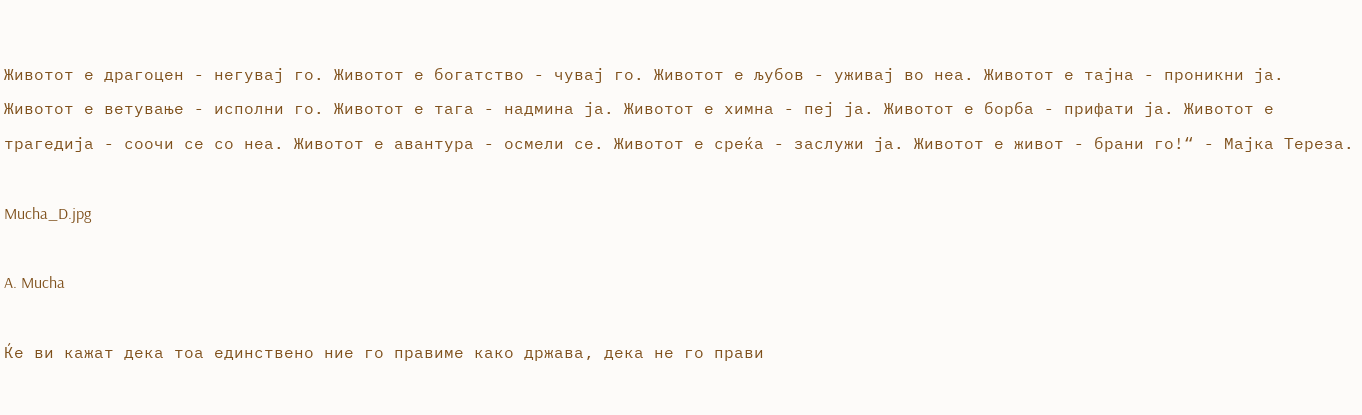Животот е драгоцен - негувај го. Животот е богатство - чувај го. Животот е љубов - уживај во неа. Животот е тајна - проникни ја. Животот е ветување - исполни го. Животот е тага - надмина ја. Животот е химна - пеј ја. Животот е борба - прифати ја. Животот е трагедија - соочи се со неа. Животот е авантура - осмели се. Животот е среќа - заслужи ја. Животот е живот - брани го!“ - Мајка Тереза.

Mucha_D.jpg

A. Mucha

Ќе ви кажат дека тоа единствено ние го правиме како држава, дека не го прави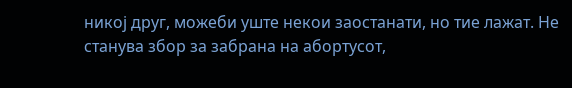никој друг, можеби уште некои заостанати, но тие лажат. Не станува збор за забрана на абортусот,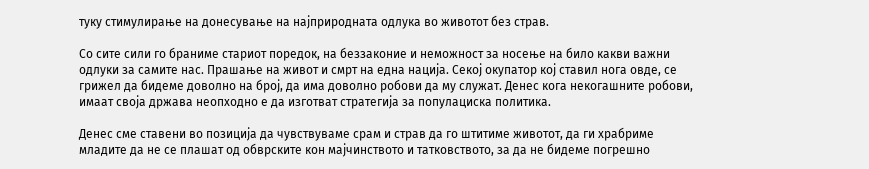туку стимулирање на донесување на најприродната одлука во животот без страв.

Со сите сили го браниме стариот поредок, на беззаконие и неможност за носење на било какви важни одлуки за самите нас. Прашање на живот и смрт на една нација. Секој окупатор кој ставил нога овде, се грижел да бидеме доволно на број, да има доволно робови да му служат. Денес кога некогашните робови, имаат своја држава неопходно е да изготват стратегија за популациска политика.

Денес сме ставени во позиција да чувствуваме срам и страв да го штитиме животот, да ги храбриме младите да не се плашат од обврските кон мајчинството и татковството, за да не бидеме погрешно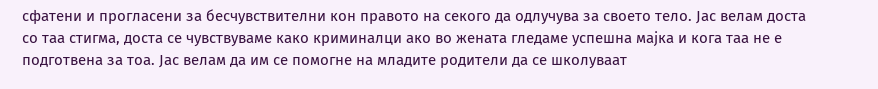сфатени и прогласени за бесчувствителни кон правото на секого да одлучува за своето тело. Јас велам доста со таа стигма, доста се чувствуваме како криминалци ако во жената гледаме успешна мајка и кога таа не е подготвена за тоа. Јас велам да им се помогне на младите родители да се школуваат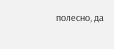полесно, да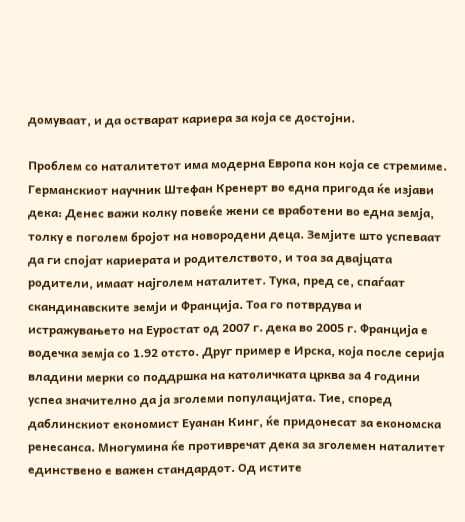домуваат, и да остварат кариера за која се достојни.

Проблем со наталитетот има модерна Европа кон која се стремиме. Германскиот научник Штефан Кренерт во една пригода ќе изјави дека: Денес важи колку повеќе жени се вработени во една земја, толку е поголем бројот на новородени деца. Земјите што успеваат да ги спојат кариерата и родителството, и тоа за двајцата родители, имаат најголем наталитет. Тука, пред се, спаѓаат скандинавските земји и Франција. Тоа го потврдува и истражувањето на Еуростат од 2007 г. дека во 2005 г. Франција е водечка земја со 1.92 отсто. Друг пример е Ирска, која после серија владини мерки со поддршка на католичката црква за 4 години успеа значително да ја зголеми популацијата. Тие, според даблинскиот економист Еуанан Кинг, ќе придонесат за економска ренесанса. Многумина ќе противречат дека за зголемен наталитет единствено е важен стандардот. Од истите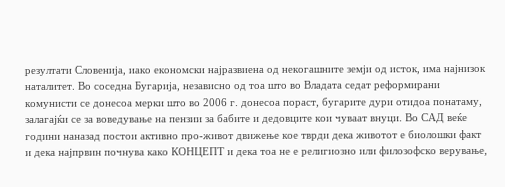резултати Словенија, иако економски најразвиена од некогашните земји од исток, има најнизок наталитет. Во соседна Бугарија, независно од тоа што во Владата седат реформирани комунисти се донесоа мерки што во 2006 г. донесоа пораст, бугарите дури отидоа понатаму, залагајќи се за воведување на пензии за бабите и дедовците кои чуваат внуци. Во САД веќе години наназад постои активно про-живот движење кое тврди дека животот е биолошки факт и дека најпрвин почнува како КОНЦЕПТ и дека тоа не е религиозно или филозофско верување,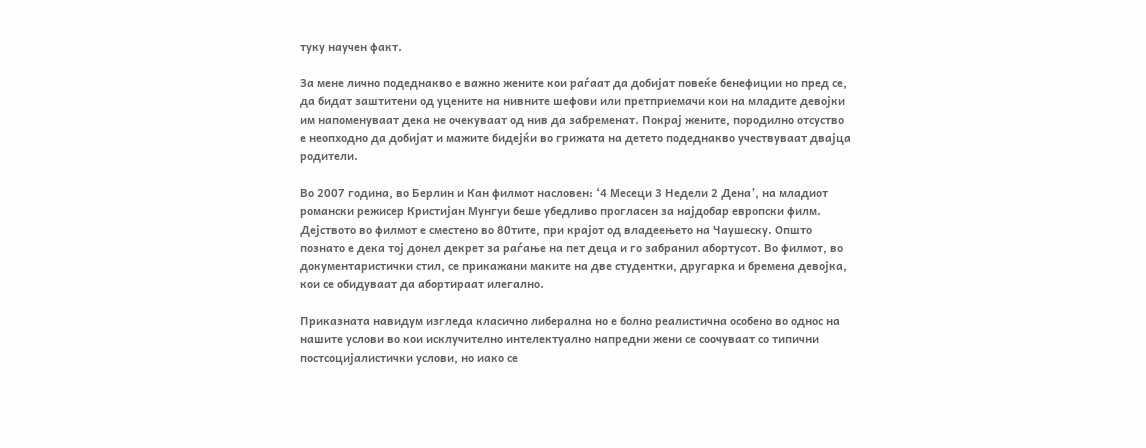туку научен факт.

За мене лично подеднакво е важно жените кои раѓаат да добијат повеќе бенефиции но пред се, да бидат заштитени од уцените на нивните шефови или претприемачи кои на младите девојки им напоменуваат дека не очекуваат од нив да забременат. Покрај жените, породилно отсуство е неопходно да добијат и мажите бидејќи во грижата на детето подеднакво учествуваат двајца родители.

Во 2007 година, во Берлин и Кан филмот насловен: ‘4 Месеци 3 Недели 2 Дена’, на младиот романски режисер Кристијан Мунгуи беше убедливо прогласен за најдобар европски филм. Дејството во филмот е сместено во 80тите, при крајот од владеењето на Чаушеску. Општо познато е дека тој донел декрет за раѓање на пет деца и го забранил абортусот. Во филмот, во документаристички стил, се прикажани маките на две студентки, другарка и бремена девојка, кои се обидуваат да абортираат илегално.

Приказната навидум изгледа класично либерална но е болно реалистична особено во однос на нашите услови во кои исклучително интелектуално напредни жени се соочуваат со типични постсоцијалистички услови, но иако се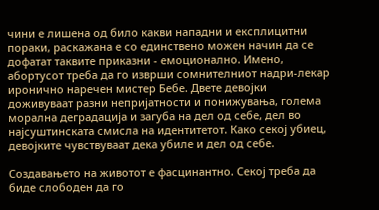чини е лишена од било какви нападни и експлицитни пораки, раскажана е со единствено можен начин да се дофатат таквите приказни - емоционално. Имено, абортусот треба да го изврши сомнителниот надри-лекар иронично наречен мистер Бебе. Двете девојки доживуваат разни непријатности и понижувања, голема морална деградација и загуба на дел од себе, дел во најсуштинската смисла на идентитетот. Како секој убиец, девојките чувствуваат дека убиле и дел од себе.

Создавањето на животот е фасцинантно. Секој треба да биде слободен да го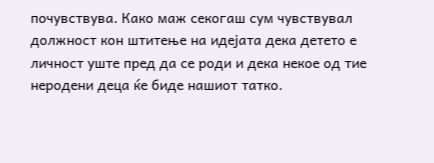почувствува. Како маж секогаш сум чувствувал должност кон штитење на идејата дека детето е личност уште пред да се роди и дека некое од тие неродени деца ќе биде нашиот татко.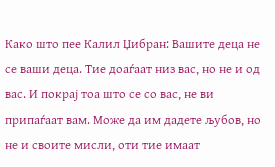Како што пее Калил Џибран: Вашите деца не се ваши деца. Тие доаѓаат низ вас, но не и од вас. И покрај тоа што се со вас, не ви припаѓаат вам. Може да им дадете љубов, но не и своите мисли, оти тие имаат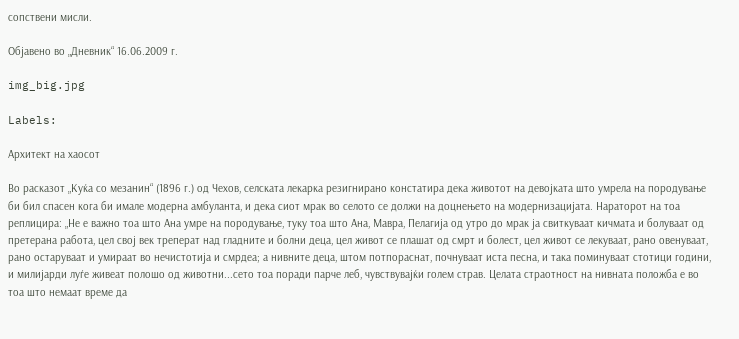сопствени мисли.

Објавено во „Дневник“ 16.06.2009 г.

img_big.jpg

Labels:

Архитект на хаосот

Во расказот „Куќа со мезанин“ (1896 г.) од Чехов, селската лекарка резигнирано констатира дека животот на девојката што умрела на породување би бил спасен кога би имале модерна амбуланта, и дека сиот мрак во селото се должи на доцнењето на модернизацијата. Нараторот на тоа реплицира: „Не е важно тоа што Ана умре на породување, туку тоа што Ана, Мавра, Пелагија од утро до мрак ја свиткуваат кичмата и болуваат од претерана работа, цел свој век треперат над гладните и болни деца, цел живот се плашат од смрт и болест, цел живот се лекуваат, рано овенуваат, рано остаруваат и умираат во нечистотија и смрдеа; а нивните деца, штом потпораснат, почнуваат иста песна, и така поминуваат стотици години, и милијарди луѓе живеат полошо од животни...сето тоа поради парче леб, чувствувајќи голем страв. Целата страотност на нивната положба е во тоа што немаат време да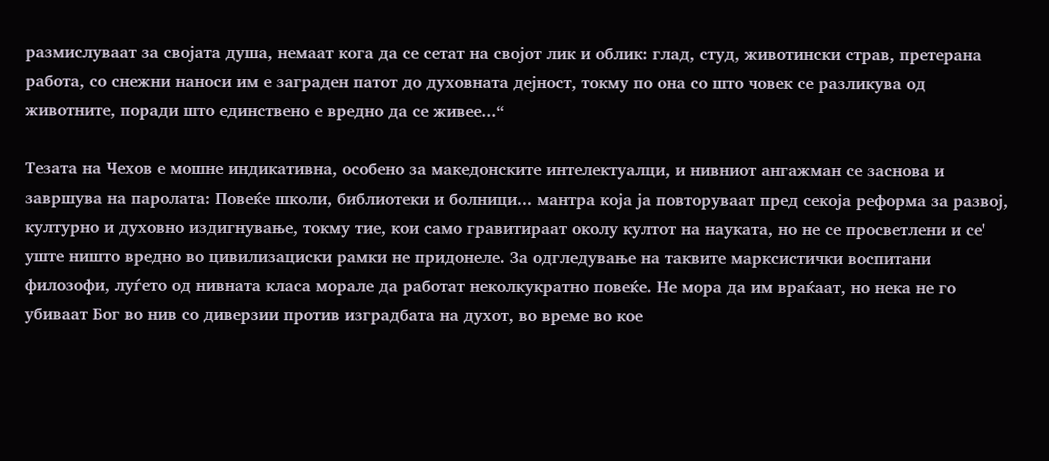размислуваат за својата душа, немаат кога да се сетат на својот лик и облик: глад, студ, животински страв, претерана работа, со снежни наноси им е заграден патот до духовната дејност, токму по она со што човек се разликува од животните, поради што единствено е вредно да се живее...“

Тезата на Чехов е мошне индикативна, особено за македонските интелектуалци, и нивниот ангажман се заснова и завршува на паролата: Повеќе школи, библиотеки и болници... мантра која ја повторуваат пред секоја реформа за развој, културно и духовно издигнување, токму тие, кои само гравитираат околу култот на науката, но не се просветлени и се' уште ништо вредно во цивилизациски рамки не придонеле. За одгледување на таквите марксистички воспитани филозофи, луѓето од нивната класа морале да работат неколкукратно повеќе. Не мора да им враќаат, но нека не го убиваат Бог во нив со диверзии против изградбата на духот, во време во кое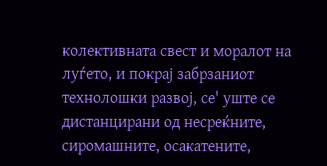колективната свест и моралот на луѓето, и покрај забрзаниот технолошки развој, се' уште се дистанцирани од несреќните, сиромашните, осакатените,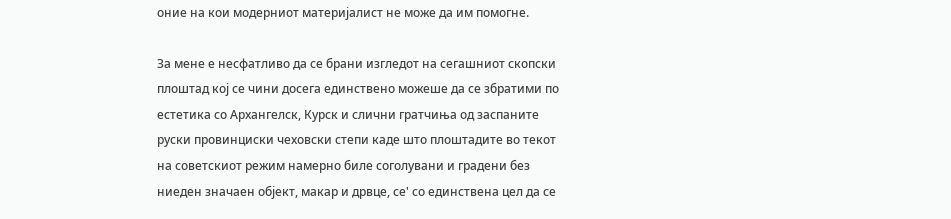оние на кои модерниот материјалист не може да им помогне.

За мене е несфатливо да се брани изгледот на сегашниот скопски плоштад кој се чини досега единствено можеше да се збратими по естетика со Архангелск, Курск и слични гратчиња од заспаните руски провинциски чеховски степи каде што плоштадите во текот на советскиот режим намерно биле соголувани и градени без ниеден значаен објект, макар и дрвце, се' со единствена цел да се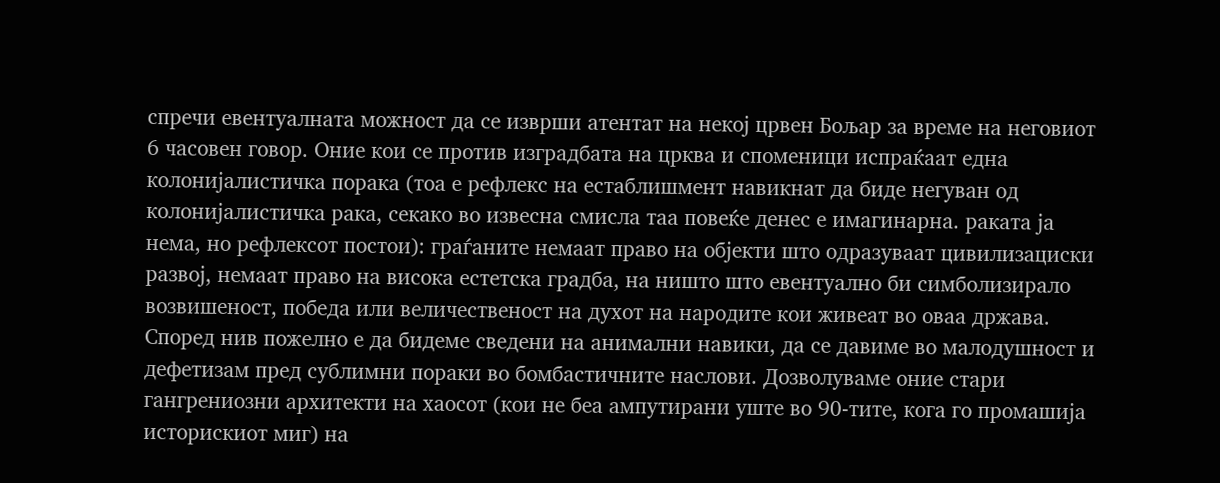спречи евентуалната можност да се изврши атентат на некој црвен Бољар за време на неговиот 6 часовен говор. Оние кои се против изградбата на црква и споменици испраќаат една колонијалистичка порака (тоа е рефлекс на естаблишмент навикнат да биде негуван од колонијалистичка рака, секако во извесна смисла таа повеќе денес е имагинарна. раката ја нема, но рефлексот постои): граѓаните немаат право на објекти што одразуваат цивилизациски развој, немаат право на висока естетска градба, на ништо што евентуално би симболизирало возвишеност, победа или величественост на духот на народите кои живеат во оваа држава. Според нив пожелно е да бидеме сведени на анимални навики, да се давиме во малодушност и дефетизам пред сублимни пораки во бомбастичните наслови. Дозволуваме оние стари гангрениозни архитекти на хаосот (кои не беа ампутирани уште во 90-тите, кога го промашија историскиот миг) на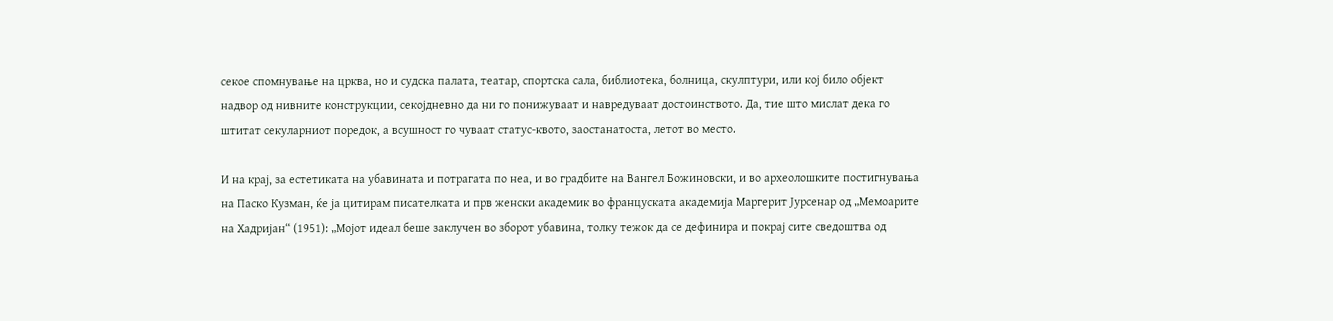секое спомнување на црква, но и судска палата, театар, спортска сала, библиотека, болница, скулптури, или кој било објект надвор од нивните конструкции, секојдневно да ни го понижуваат и навредуваат достоинството. Да, тие што мислат дека го штитат секуларниот поредок, а всушност го чуваат статус-квото, заостанатоста, летот во место.

И на крај, за естетиката на убавината и потрагата по неа, и во градбите на Вангел Божиновски, и во археолошките постигнувања на Паско Кузман, ќе ја цитирам писателката и прв женски академик во француската академија Маргерит Јурсенар од „Мемоарите на Хадријан“ (1951): „Мојот идеал беше заклучен во зборот убавина, толку тежок да се дефинира и покрај сите сведоштва од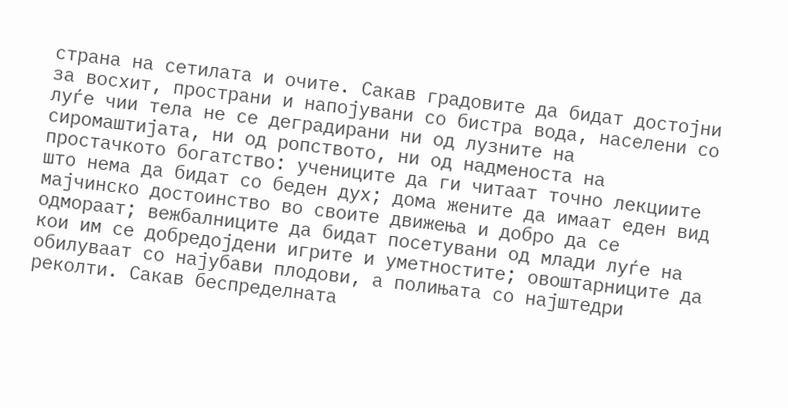страна на сетилата и очите. Сакав градовите да бидат достојни за восхит, пространи и напојувани со бистра вода, населени со луѓе чии тела не се деградирани ни од лузните на сиромаштијата, ни од ропството, ни од надменоста на простачкото богатство: учениците да ги читаат точно лекциите што нема да бидат со беден дух; дома жените да имаат еден вид мајчинско достоинство во своите движења и добро да се одмораат; вежбалниците да бидат посетувани од млади луѓе на кои им се добредојдени игрите и уметностите; овоштарниците да обилуваат со најубави плодови, а полињата со најштедри реколти. Сакав беспределната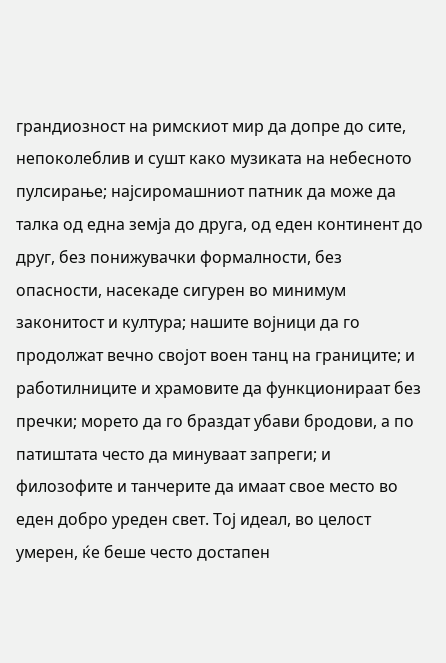грандиозност на римскиот мир да допре до сите, непоколеблив и сушт како музиката на небесното пулсирање; најсиромашниот патник да може да талка од една земја до друга, од еден континент до друг, без понижувачки формалности, без опасности, насекаде сигурен во минимум законитост и култура; нашите војници да го продолжат вечно својот воен танц на границите; и работилниците и храмовите да функционираат без пречки; морето да го браздат убави бродови, а по патиштата често да минуваат запреги; и филозофите и танчерите да имаат свое место во еден добро уреден свет. Тој идеал, во целост умерен, ќе беше често достапен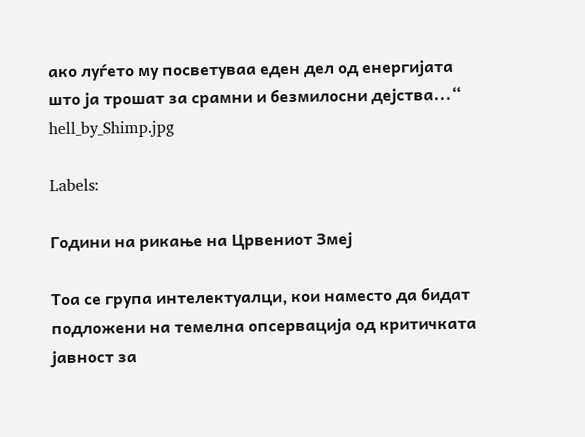ако луѓето му посветуваа еден дел од енергијата што ја трошат за срамни и безмилосни дејства...“
hell_by_Shimp.jpg

Labels:

Години на рикање на Црвениот Змеј

Тоа се група интелектуалци, кои наместо да бидат подложени на темелна опсервација од критичката јавност за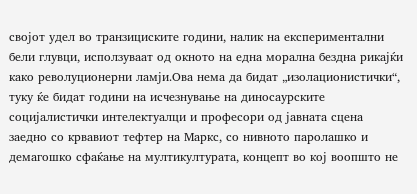својот удел во транзициските години, налик на експериментални бели глувци, исползуваат од окното на една морална бездна рикајќи како револуционерни ламји.Ова нема да бидат „изолационистички“, туку ќе бидат години на исчезнување на диносаурските социјалистички интелектуалци и професори од јавната сцена заедно со крвавиот тефтер на Маркс, со нивното паролашко и демагошко сфаќање на мултикултурата, концепт во кој воопшто не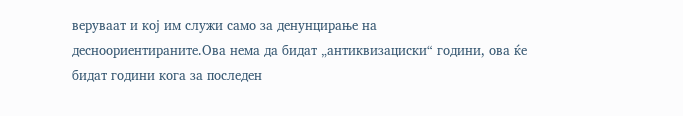веруваат и кој им служи само за денунцирање на десноориентираните.Ова нема да бидат „антиквизациски“ години, ова ќе бидат години кога за последен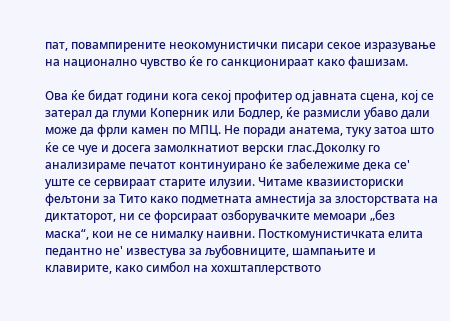пат, повампирените неокомунистички писари секое изразување на национално чувство ќе го санкционираат како фашизам.

Ова ќе бидат години кога секој профитер од јавната сцена, кој се затерал да глуми Коперник или Бодлер, ќе размисли убаво дали може да фрли камен по МПЦ. Не поради анатема, туку затоа што ќе се чуе и досега замолкнатиот верски глас.Доколку го анализираме печатот континуирано ќе забележиме дека се' уште се сервираат старите илузии. Читаме квазиисториски фељтони за Тито како подметната амнестија за злосторствата на диктаторот, ни се форсираат озборувачките мемоари „без маска“, кои не се нималку наивни. Посткомунистичката елита педантно не' известува за љубовниците, шампањите и клавирите, како симбол на хохштаплерството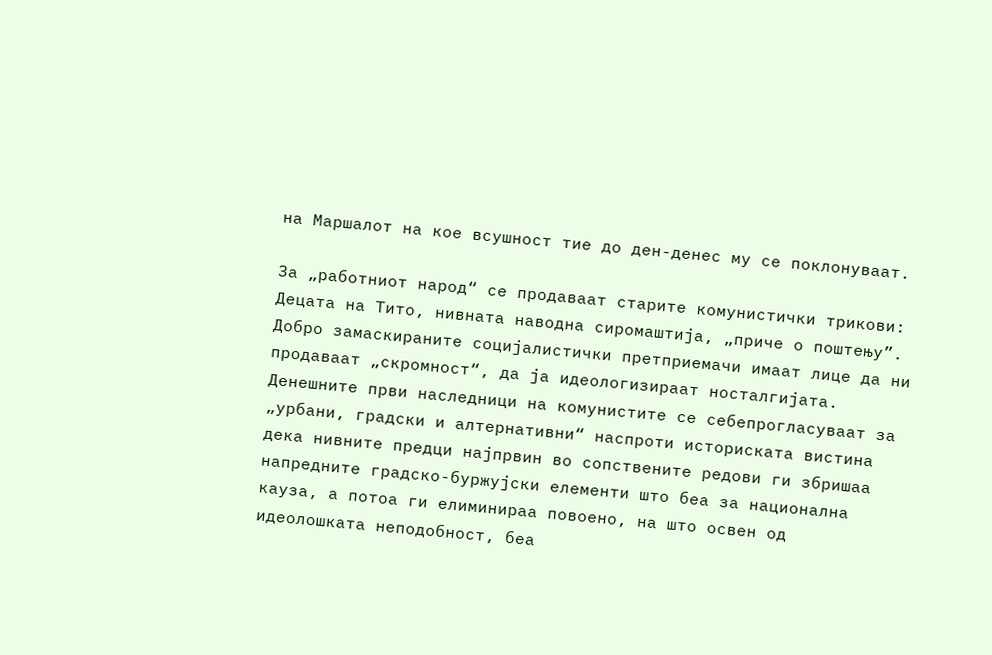на Маршалот на кое всушност тие до ден-денес му се поклонуваат.

За „работниот народ“ се продаваат старите комунистички трикови: Децата на Тито, нивната наводна сиромаштија, „приче о поштењу”. Добро замаскираните социјалистички претприемачи имаат лице да ни продаваат „скромност“, да ја идеологизираат носталгијата. Денешните први наследници на комунистите се себепрогласуваат за „урбани, градски и алтернативни“ наспроти историската вистина дека нивните предци најпрвин во сопствените редови ги збришаа напредните градско-буржујски елементи што беа за национална кауза, а потоа ги елиминираа повоено, на што освен од идеолошката неподобност, беа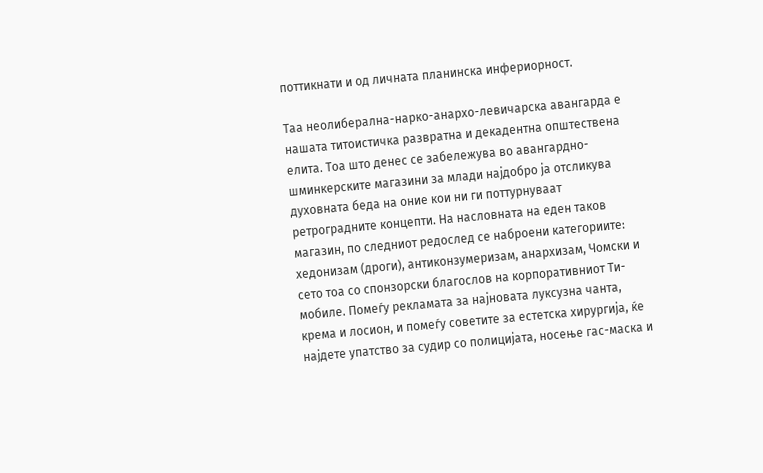поттикнати и од личната планинска инфериорност.

Таа неолиберална-нарко-анархо-левичарска авангарда е нашата титоистичка развратна и декадентна општествена елита. Тоа што денес се забележува во авангардно-шминкерските магазини за млади најдобро ја отсликува духовната беда на оние кои ни ги поттурнуваат ретроградните концепти. На насловната на еден таков магазин, по следниот редослед се наброени категориите: хедонизам (дроги), антиконзумеризам, анархизам, Чомски и сето тоа со спонзорски благослов на корпоративниот Ти-мобиле. Помеѓу рекламата за најновата луксузна чанта, крема и лосион, и помеѓу советите за естетска хирургија, ќе најдете упатство за судир со полицијата, носење гас-маска и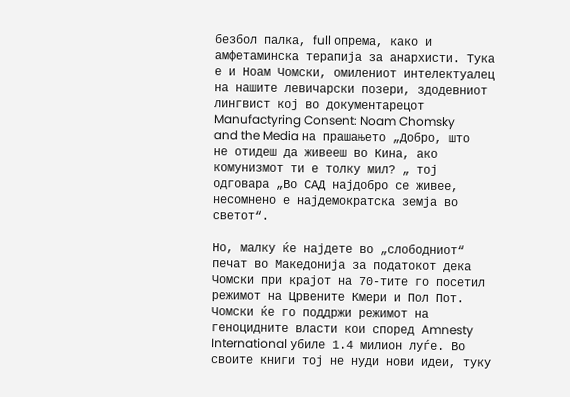безбол палка, full опрема, како и амфетаминска терапија за анархисти. Тука е и Ноам Чомски, омилениот интелектуалец на нашите левичарски позери, здодевниот лингвист кој во документарецот Manufactyring Consent: Noam Chomsky and the Media на прашањето „Добро, што не отидеш да живееш во Кина, ако комунизмот ти е толку мил? „ тој одговара „Во САД најдобро се живее, несомнено е најдемократска земја во светот“.

Но, малку ќе најдете во „слободниот“ печат во Македонија за податокот дека Чомски при крајот на 70-тите го посетил режимот на Црвените Кмери и Пол Пот. Чомски ќе го поддржи режимот на геноцидните власти кои според Amnesty International убиле 1.4 милион луѓе. Во своите книги тој не нуди нови идеи, туку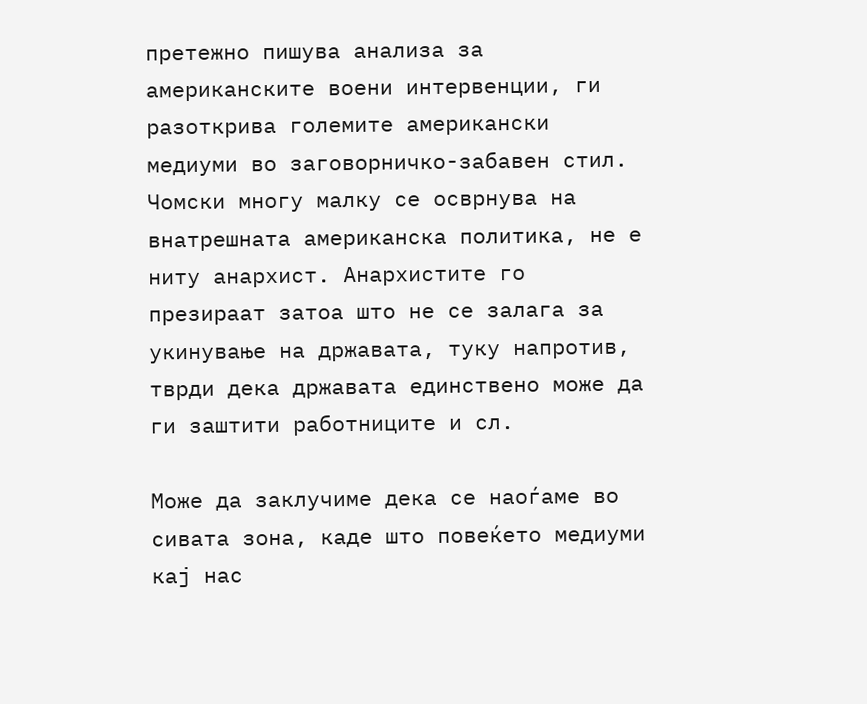претежно пишува анализа за американските воени интервенции, ги разоткрива големите американски медиуми во заговорничко-забавен стил. Чомски многу малку се осврнува на внатрешната американска политика, не е ниту анархист. Анархистите го презираат затоа што не се залага за укинување на државата, туку напротив, тврди дека државата единствено може да ги заштити работниците и сл.

Може да заклучиме дека се наоѓаме во сивата зона, каде што повеќето медиуми кај нас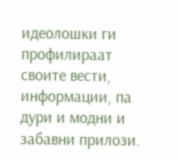идеолошки ги профилираат своите вести, информации, па дури и модни и забавни прилози.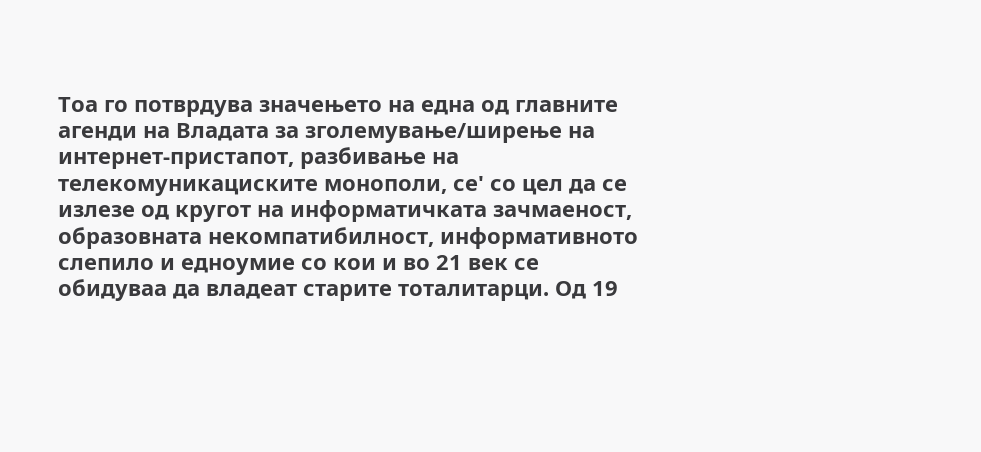Тоа го потврдува значењето на една од главните агенди на Владата за зголемување/ширење на интернет-пристапот, разбивање на телекомуникациските монополи, се' со цел да се излезе од кругот на информатичката зачмаеност, образовната некомпатибилност, информативното слепило и едноумие со кои и во 21 век се обидуваа да владеат старите тоталитарци. Од 19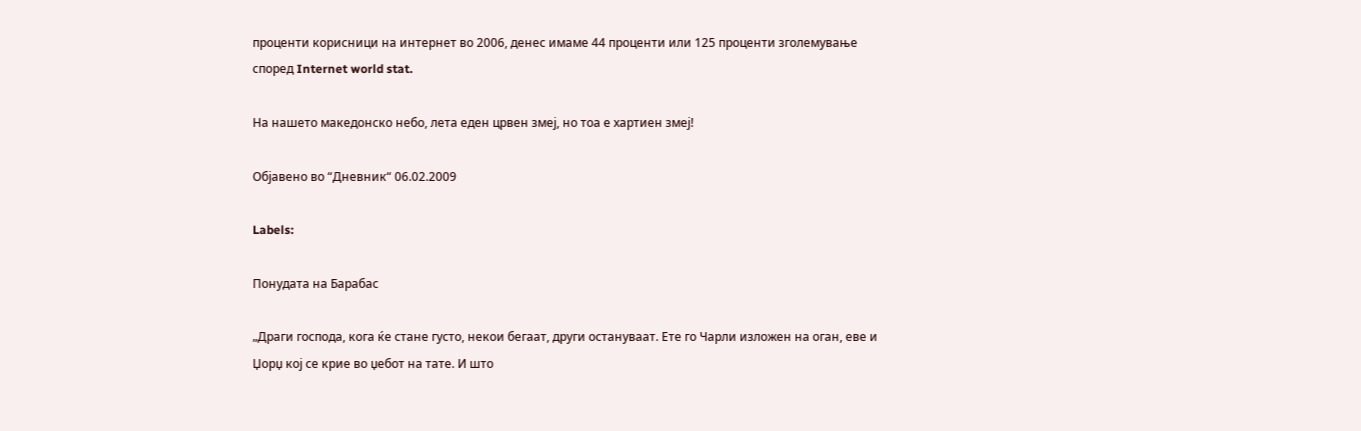проценти корисници на интернет во 2006, денес имаме 44 проценти или 125 проценти зголемување според Internet world stat.

На нашето македонско небо, лета еден црвен змеј, но тоа е хартиен змеј!

Објавено во “Дневник“ 06.02.2009

Labels:

Понудата на Барабас

„Драги господа, кога ќе стане густо, некои бегаат, други остануваат. Ете го Чарли изложен на оган, еве и Џорџ кој се крие во џебот на тате. И што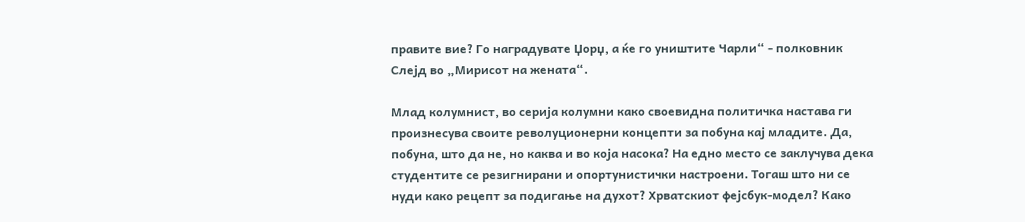правите вие? Го наградувате Џорџ, а ќе го уништите Чарли“ - полковник Слејд во „Мирисот на жената“.

Млад колумнист, во серија колумни како своевидна политичка настава ги произнесува своите револуционерни концепти за побуна кај младите. Да, побуна, што да не, но каква и во која насока? На едно место се заклучува дека студентите се резигнирани и опортунистички настроени. Тогаш што ни се нуди како рецепт за подигање на духот? Хрватскиот фејсбук-модел? Како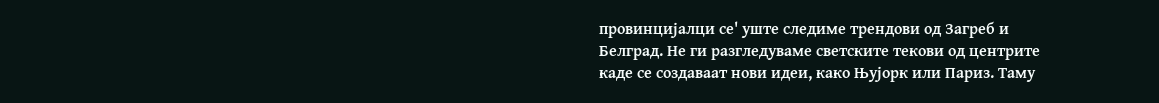провинцијалци се' уште следиме трендови од Загреб и Белград. Не ги разгледуваме светските текови од центрите каде се создаваат нови идеи, како Њујорк или Париз. Таму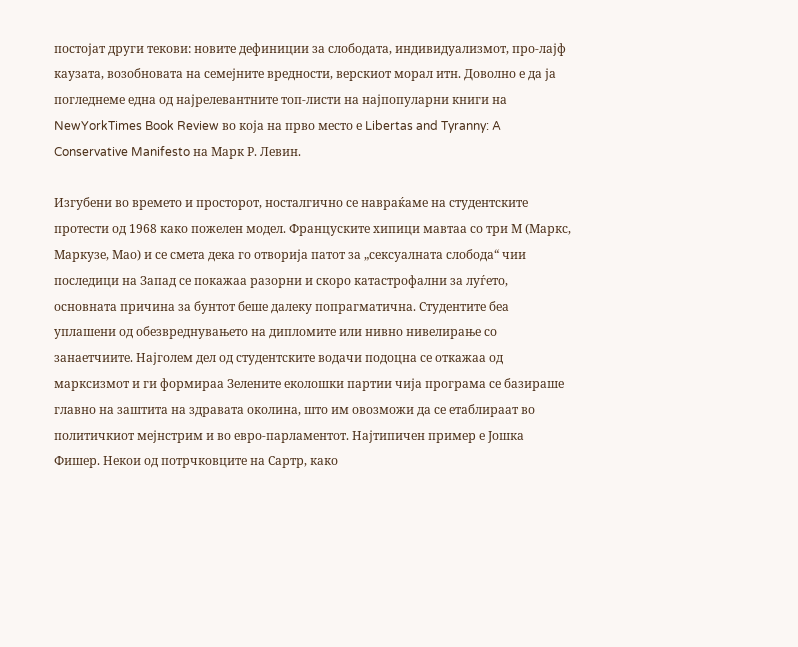постојат други текови: новите дефиниции за слободата, индивидуализмот, про-лајф каузата, возобновата на семејните вредности, верскиот морал итн. Доволно е да ја погледнеме една од најрелевантните топ-листи на најпопуларни книги на NewYorkTimes Book Review во која на прво место е Libertas and Tyranny: A Conservative Manifesto на Марк Р. Левин.

Изгубени во времето и просторот, носталгично се навраќаме на студентските протести од 1968 како пожелен модел. Француските хипици мавтаа со три М (Маркс, Маркузе, Мао) и се смета дека го отворија патот за „сексуалната слобода“ чии последици на Запад се покажаа разорни и скоро катастрофални за луѓето, основната причина за бунтот беше далеку попрагматична. Студентите беа уплашени од обезвреднувањето на дипломите или нивно нивелирање со занаетчиите. Најголем дел од студентските водачи подоцна се откажаа од марксизмот и ги формираа Зелените еколошки партии чија програма се базираше главно на заштита на здравата околина, што им овозможи да се етаблираат во политичкиот мејнстрим и во евро-парламентот. Најтипичен пример е Јошка Фишер. Некои од потрчковците на Сартр, како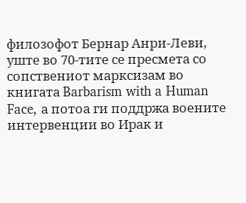филозофот Бернар Анри-Леви, уште во 70-тите се пресмета со сопствениот марксизам во книгата Barbarism with a Human Face, а потоа ги поддржа воените интервенции во Ирак и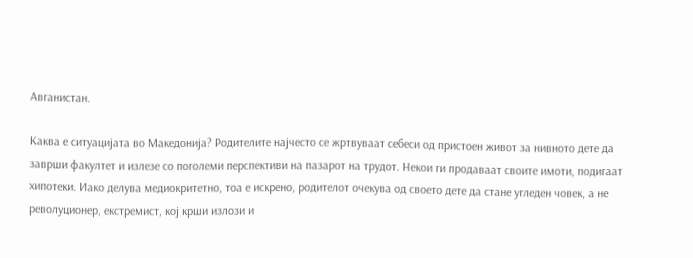Авганистан.

Каква е ситуацијата во Македонија? Родителите најчесто се жртвуваат себеси од пристоен живот за нивното дете да заврши факултет и излезе со поголеми перспективи на пазарот на трудот. Некои ги продаваат своите имоти, подигаат хипотеки. Иако делува медиокритетно, тоа е искрено, родителот очекува од своето дете да стане угледен човек, а не револуционер, екстремист, кој крши излози и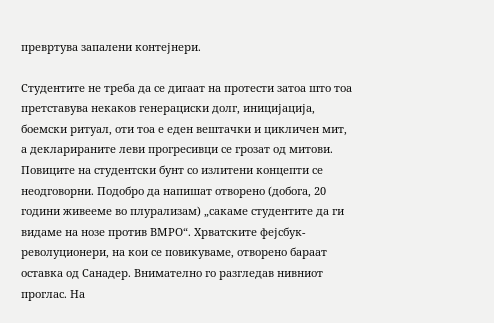превртува запалени контејнери.

Студентите не треба да се дигаат на протести затоа што тоа претставува некаков генерациски долг, иницијација, боемски ритуал, оти тоа е еден вештачки и цикличен мит, а декларираните леви прогресивци се грозат од митови. Повиците на студентски бунт со излитени концепти се неодговорни. Подобро да напишат отворено (добога, 20 години живееме во плурализам) „сакаме студентите да ги видаме на нозе против ВМРО“. Хрватските фејсбук-револуционери, на кои се повикуваме, отворено бараат оставка од Санадер. Внимателно го разгледав нивниот проглас. На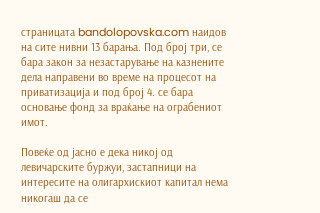страницата bandolopovska.com наидов на сите нивни 13 барања. Под број три, се бара закон за незастарување на казнените дела направени во време на процесот на приватизација и под број 4. се бара основање фонд за враќање на ограбениот имот.

Повеќе од јасно е дека никој од левичарските буржуи, застапници на интересите на олигархискиот капитал нема никогаш да се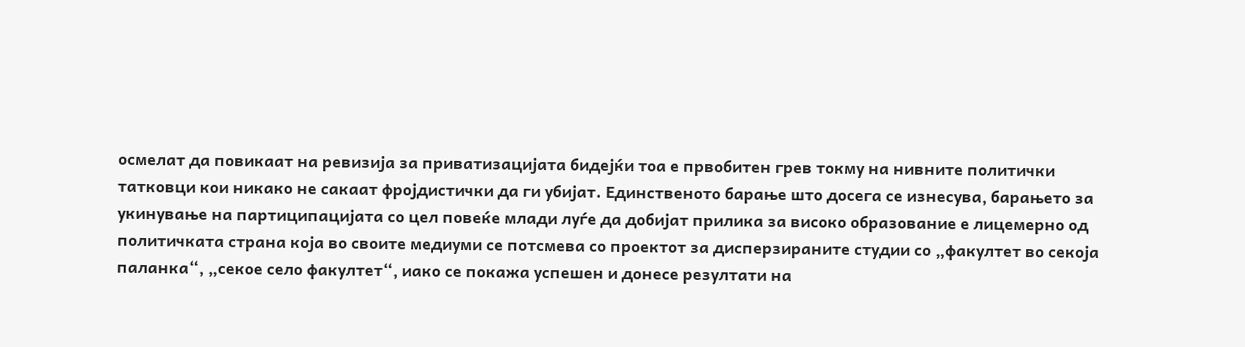осмелат да повикаат на ревизија за приватизацијата бидејќи тоа е првобитен грев токму на нивните политички татковци кои никако не сакаат фројдистички да ги убијат. Единственото барање што досега се изнесува, барањето за укинување на партиципацијата со цел повеќе млади луѓе да добијат прилика за високо образование е лицемерно од политичката страна која во своите медиуми се потсмева со проектот за дисперзираните студии со „факултет во секоја паланка“, „секое село факултет“, иако се покажа успешен и донесе резултати на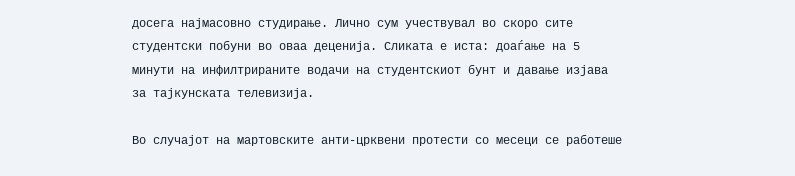досега најмасовно студирање. Лично сум учествувал во скоро сите студентски побуни во оваа деценија. Сликата е иста: доаѓање на 5 минути на инфилтрираните водачи на студентскиот бунт и давање изјава за тајкунската телевизија.

Во случајот на мартовските анти-црквени протести со месеци се работеше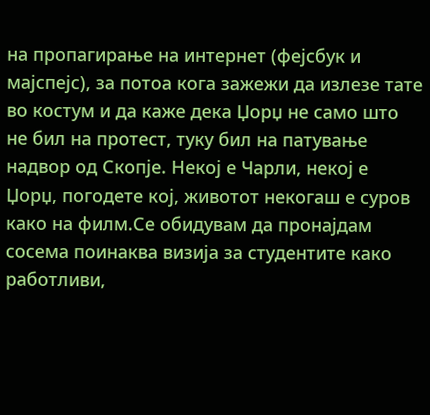на пропагирање на интернет (фејсбук и мајспејс), за потоа кога зажежи да излезе тате во костум и да каже дека Џорџ не само што не бил на протест, туку бил на патување надвор од Скопје. Некој е Чарли, некој е Џорџ, погодете кој, животот некогаш е суров како на филм.Се обидувам да пронајдам сосема поинаква визија за студентите како работливи,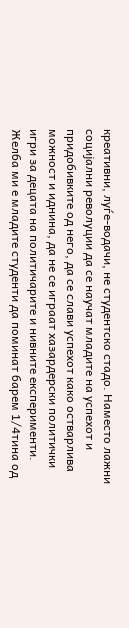креативни, луѓе-водачи, не студентско стадо. Наместо лажни социјални револуции да се научат младите на успехот и придобивките од него, да се слави успехот како остварлива можност и иднина, да не се играат хазардерски политички игри за децата на политичарите и нивните експерименти. Желба ми е младите студенти да поминат барем 1/4тина од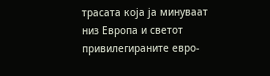трасата која ја минуваат низ Европа и светот привилегираните евро-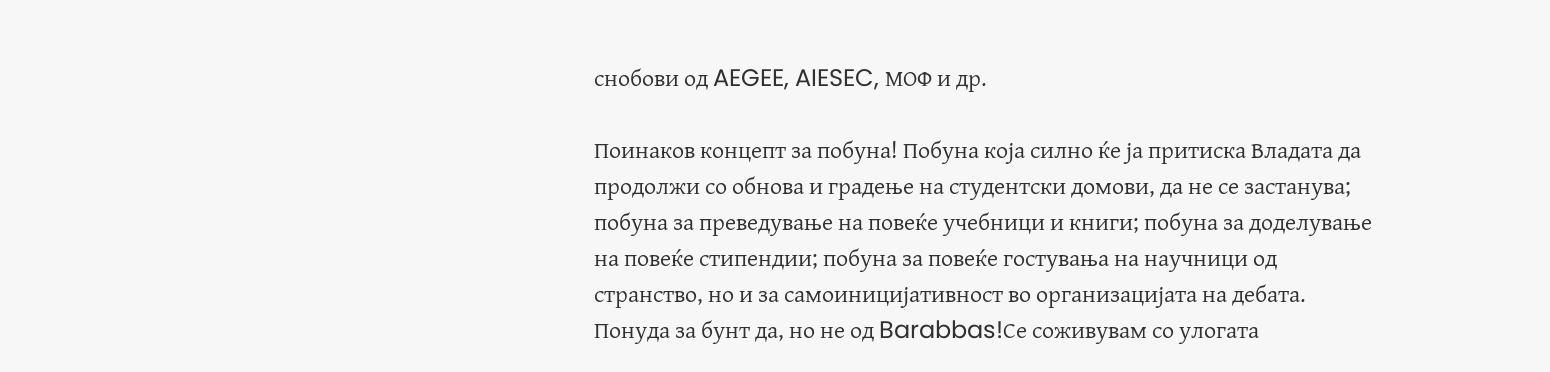снобови од AEGEE, AIESEC, МОФ и др.

Поинаков концепт за побуна! Побуна која силно ќе ја притиска Владата да продолжи со обнова и градење на студентски домови, да не се застанува; побуна за преведување на повеќе учебници и книги; побуна за доделување на повеќе стипендии; побуна за повеќе гостувања на научници од странство, но и за самоиницијативност во организацијата на дебата. Понуда за бунт да, но не од Barabbas!Се соживувам со улогата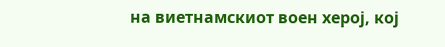на виетнамскиот воен херој, кој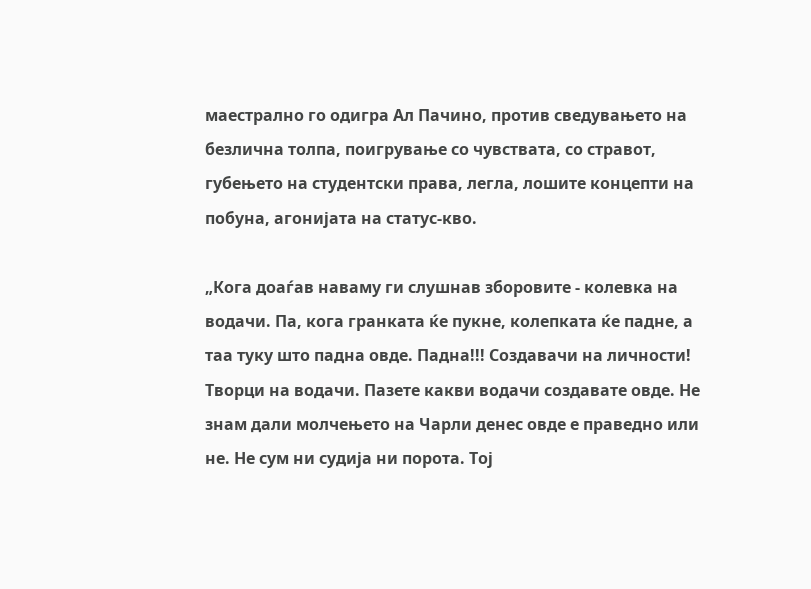маестрално го одигра Ал Пачино, против сведувањето на безлична толпа, поигрување со чувствата, со стравот, губењето на студентски права, легла, лошите концепти на побуна, агонијата на статус-кво.

„Кога доаѓав наваму ги слушнав зборовите - колевка на водачи. Па, кога гранката ќе пукне, колепката ќе падне, а таа туку што падна овде. Падна!!! Создавачи на личности! Творци на водачи. Пазете какви водачи создавате овде. Не знам дали молчењето на Чарли денес овде е праведно или не. Не сум ни судија ни порота. Тој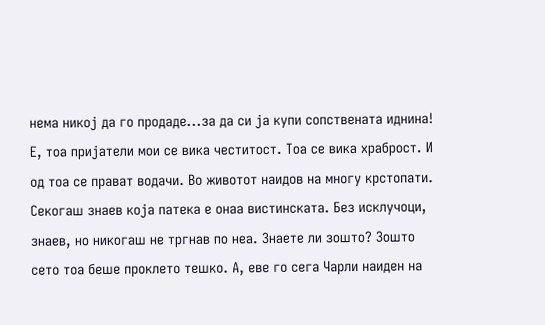нема никој да го продаде...за да си ја купи сопствената иднина! Е, тоа пријатели мои се вика честитост. Тоа се вика храброст. И од тоа се прават водачи. Во животот наидов на многу крстопати. Секогаш знаев која патека е онаа вистинската. Без исклучоци, знаев, но никогаш не тргнав по неа. Знаете ли зошто? Зошто сето тоа беше проклето тешко. А, еве го сега Чарли наиден на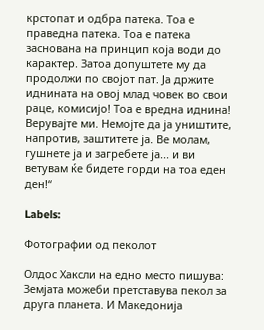крстопат и одбра патека. Тоа е праведна патека. Тоа е патека заснована на принцип која води до карактер. Затоа допуштете му да продолжи по својот пат. Ја држите иднината на овој млад човек во свои раце, комисијо! Тоа е вредна иднина! Верувајте ми. Немојте да ја уништите, напротив, заштитете ја. Ве молам, гушнете ја и загребете ја... и ви ветувам ќе бидете горди на тоа еден ден!“

Labels:

Фотографии од пеколот

Олдос Хаксли на едно место пишува: Земјата можеби претставува пекол за друга планета. И Македонија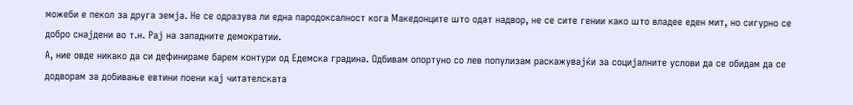можеби е пекол за друга земја. Не се одразува ли една пародоксалност кога Македонците што одат надвор, не се сите гении како што владее еден мит, но сигурно се добро снајдени во т.н. Рај на западните демократии.
А, ние овде никако да си дефинираме барем контури од Едемска градина. Одбивам опортуно со лев популизам раскажувајќи за социјалните услови да се обидам да се додворам за добивање евтини поени кај читателската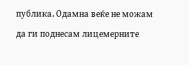публика. Одамна веќе не можам да ги поднесам лицемерните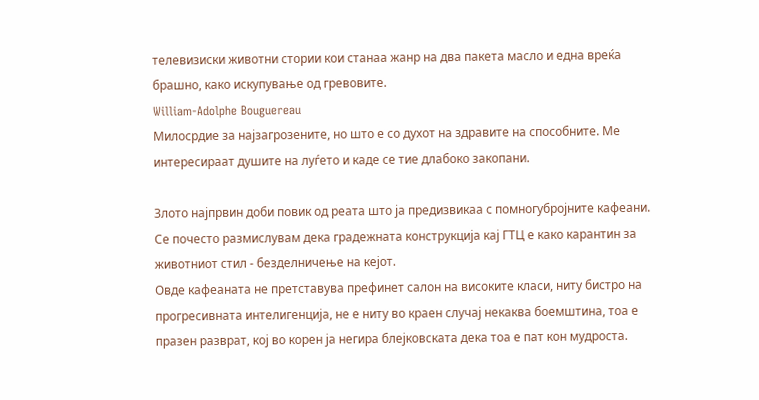телевизиски животни стории кои станаа жанр на два пакета масло и една вреќа брашно, како искупување од гревовите.
William-Adolphe Bouguereau
Милосрдие за најзагрозените, но што е со духот на здравите на способните. Ме интересираат душите на луѓето и каде се тие длабоко закопани.

Злото најпрвин доби повик од реата што ја предизвикаа с помногубројните кафеани. Сe почесто размислувам дека градежната конструкција кај ГТЦ е како карантин за животниот стил - безделничење на кејот.
Овде кафеаната не претставува префинет салон на високите класи, ниту бистро на прогресивната интелигенција, не е ниту во краен случај некаква боемштина, тоа е празен разврат, кој во корен ја негира блејковската дека тоа е пат кон мудроста.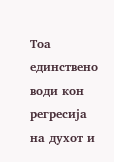Тоа единствено води кон регресија на духот и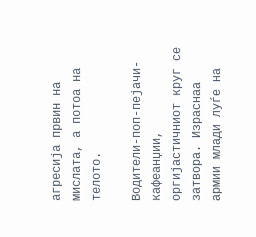агресија првин на мислата, а потоа на телото.

Водители-поп-пејачи-кафеанџии, оргијастичниот круг се затвора. Израснаа армии млади луѓе на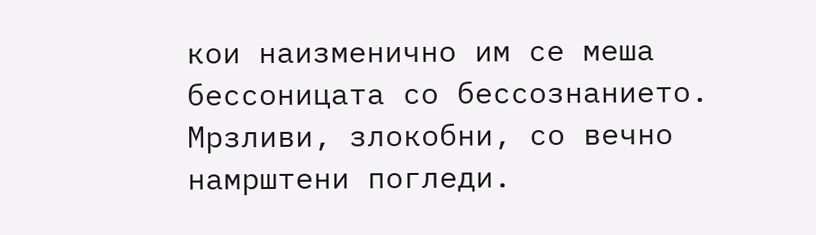кои наизменично им се меша бессоницата со бессознанието. Мрзливи, злокобни, со вечно намрштени погледи.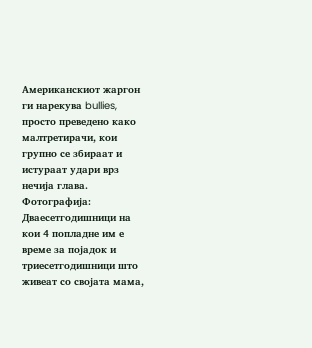Американскиот жаргон ги нарекува bullies, просто преведено како малтретирачи, кои групно се збираат и истураат удари врз нечија глава. Фотографија: Дваесетгодишници на кои 4 попладне им е време за појадок и триесетгодишници што живеат со својата мама,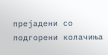прејадени со подгорени колачиња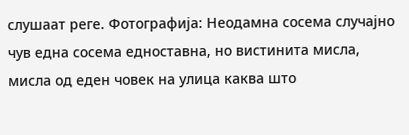слушаат реге. Фотографија: Неодамна сосема случајно чув една сосема едноставна, но вистинита мисла, мисла од еден човек на улица каква што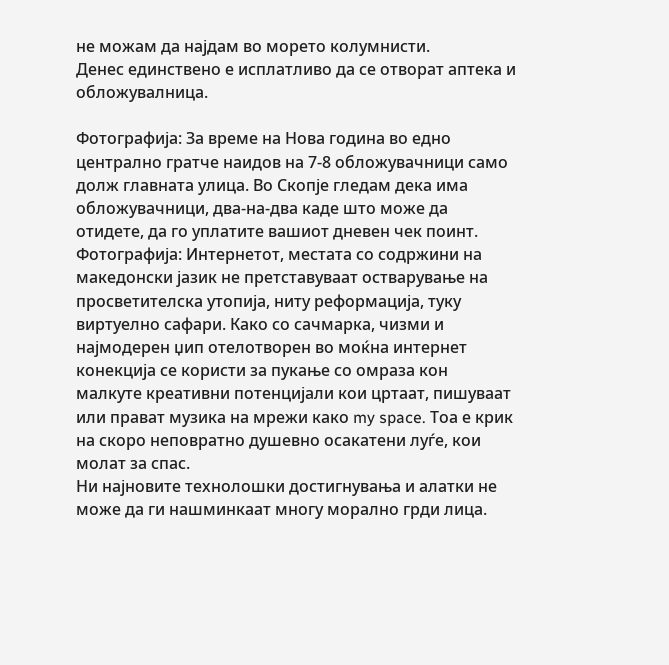не можам да најдам во морето колумнисти.
Денес единствено е исплатливо да се отворат аптека и обложувалница.

Фотографија: За време на Нова година во едно централно гратче наидов на 7-8 обложувачници само долж главната улица. Во Скопје гледам дека има обложувачници, два-на-два каде што може да отидете, да го уплатите вашиот дневен чек поинт. Фотографија: Интернетот, местата со содржини на македонски јазик не претставуваат остварување на просветителска утопија, ниту реформација, туку виртуелно сафари. Како со сачмарка, чизми и најмодерен џип отелотворен во моќна интернет конекција се користи за пукање со омраза кон малкуте креативни потенцијали кои цртаат, пишуваат или прават музика на мрежи како my space. Тоа е крик на скоро неповратно душевно осакатени луѓе, кои молат за спас.
Ни најновите технолошки достигнувања и алатки не може да ги нашминкаат многу морално грди лица.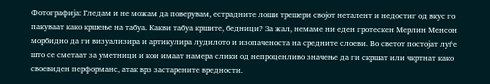Фотографија: Гледам и не можам да поверувам, естрадните лоши трешери својот неталент и недостиг од вкус го пакуваат како кршење на табуа. Какви табуа кршите, бедници? За жал, немаме ни еден гротескен Мерлин Менсон морбидно да ги визуализира и артикулира лудилото и изопаченоста на средните слоеви. Во светот постојат луѓе што се сметаат за уметници и кои имаат намера слики од непроценливо значење да ги скршат или чкртнат како своевиден перформанс, атак врз застарените вредности.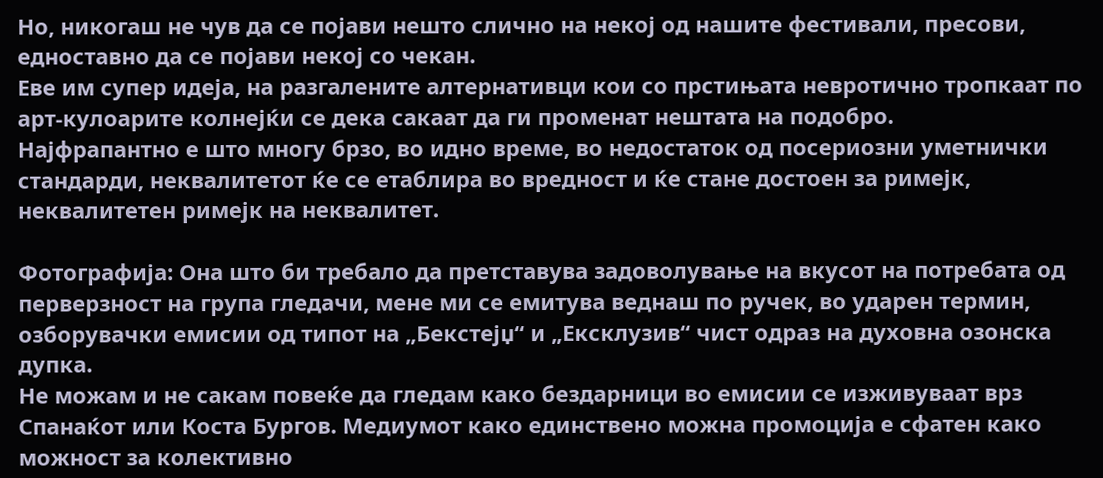Но, никогаш не чув да се појави нешто слично на некој од нашите фестивали, пресови, едноставно да се појави некој со чекан.
Еве им супер идеја, на разгалените алтернативци кои со прстињата невротично тропкаат по арт-кулоарите колнејќи се дека сакаат да ги променат нештата на подобро.
Најфрапантно е што многу брзо, во идно време, во недостаток од посериозни уметнички стандарди, неквалитетот ќе се етаблира во вредност и ќе стане достоен за римејк, неквалитетен римејк на неквалитет.

Фотографија: Она што би требало да претставува задоволување на вкусот на потребата од перверзност на група гледачи, мене ми се емитува веднаш по ручек, во ударен термин, озборувачки емисии од типот на „Бекстејџ“ и „Ексклузив“ чист одраз на духовна озонска дупка.
Не можам и не сакам повеќе да гледам како бездарници во емисии се изживуваат врз Спанаќот или Коста Бургов. Медиумот како единствено можна промоција е сфатен како можност за колективно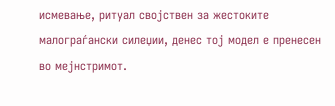исмевање, ритуал својствен за жестоките малограѓански силеџии, денес тој модел е пренесен во мејнстримот.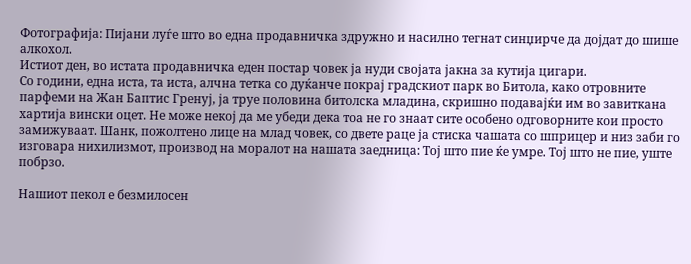Фотографија: Пијани луѓе што во една продавничка здружно и насилно тегнат синџирче да дојдат до шише алкохол.
Истиот ден, во истата продавничка еден постар човек ја нуди својата јакна за кутија цигари.
Со години, една иста, та иста, алчна тетка со дуќанче покрај градскиот парк во Битола, како отровните парфеми на Жан Баптис Гренуј, ја труе половина битолска младина, скришно подавајќи им во завиткана хартија вински оцет. Не може некој да ме убеди дека тоа не го знаат сите особено одговорните кои просто замижуваат. Шанк, пожолтено лице на млад човек, со двете раце ја стиска чашата со шприцер и низ заби го изговара нихилизмот, производ на моралот на нашата заедница: Тој што пие ќе умре. Тој што не пие, уште побрзо.

Нашиот пекол е безмилосен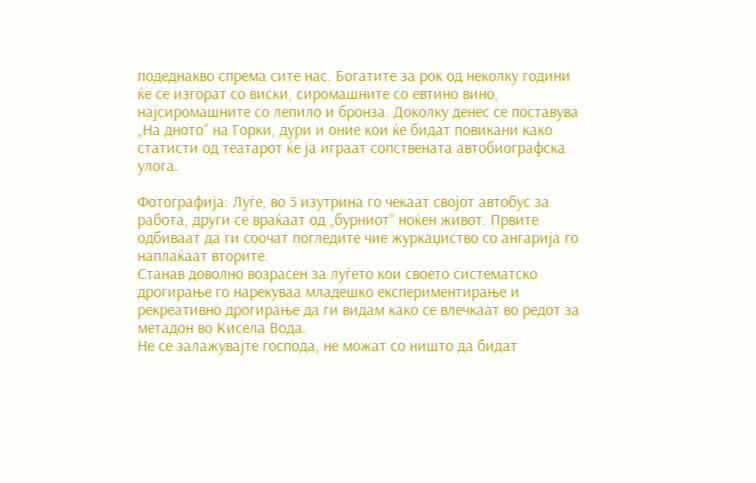подеднакво спрема сите нас. Богатите за рок од неколку години ќе се изгорат со виски, сиромашните со евтино вино, најсиромашните со лепило и бронза. Доколку денес се поставува „На дното“ на Горки, дури и оние кои ќе бидат повикани како статисти од театарот ќе ја играат сопствената автобиографска улога.

Фотографија: Луѓе, во 5 изутрина го чекаат својот автобус за работа, други се враќаат од „бурниот“ ноќен живот. Првите одбиваат да ги соочат погледите чие журкаџиство со ангарија го наплаќаат вторите.
Станав доволно возрасен за луѓето кои своето систематско дрогирање го нарекуваа младешко експериментирање и рекреативно дрогирање да ги видам како се влечкаат во редот за метадон во Кисела Вода.
Не се залажувајте господа, не можат со ништо да бидат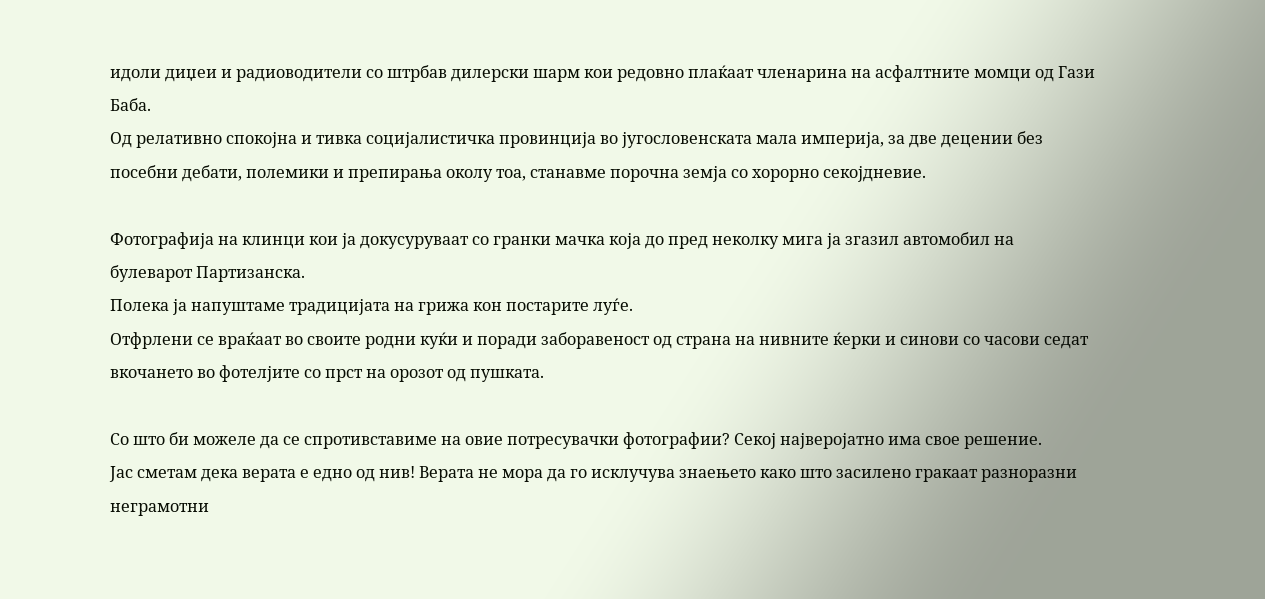идоли диџеи и радиоводители со штрбав дилерски шарм кои редовно плаќаат членарина на асфалтните момци од Гази Баба.
Од релативно спокојна и тивка социјалистичка провинција во југословенската мала империја, за две децении без посебни дебати, полемики и препирања околу тоа, станавме порочна земја со хорорно секојдневие.

Фотографија на клинци кои ја докусуруваат со гранки мачка која до пред неколку мига ја згазил автомобил на булеварот Партизанска.
Полека ја напуштаме традицијата на грижа кон постарите луѓе.
Отфрлени се враќаат во своите родни куќи и поради заборавеност од страна на нивните ќерки и синови со часови седат вкочането во фотелјите со прст на орозот од пушката.

Со што би можеле да се спротивставиме на овие потресувачки фотографии? Секој најверојатно има свое решение.
Јас сметам дека верата е едно од нив! Верата не мора да го исклучува знаењето како што засилено гракаат разноразни неграмотни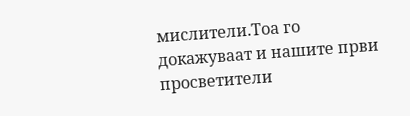мислители.Тоа го докажуваат и нашите први просветители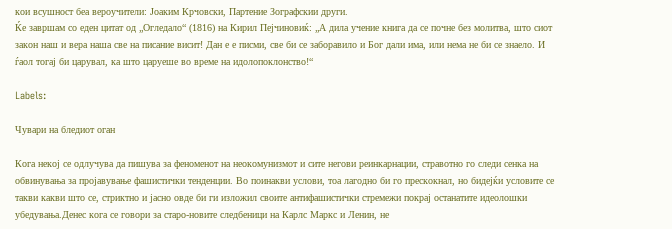кои всушност беа вероучители: Јоаким Крчовски, Партение Зографскии други.
Ќе завршам со еден цитат од „Огледало“ (1816) на Кирил Пејчиновиќ: „А дила учение книга да се почне без молитва, што сиот закон наш и вера наша све на писание висит! Дан е е писми, све би се заборавило и Бог дали има, или нема не би се знаело. И ѓаол тогај би царувал, ка што царуеше во време на идолопоклонство!“

Labels:

Чувари на бледиот оган

Кога некој се одлучува да пишува за феноменот на неокомунизмот и сите негови реинкарнации, стравотно го следи сенка на обвинувања за пројавување фашистички тенденции. Во поинакви услови, тоа лагодно би го прескокнал, но бидејќи условите се такви какви што се, стриктно и јасно овде би ги изложил своите антифашистички стремежи покрај останатите идеолошки убедувања.Денес кога се говори за старо-новите следбеници на Карлс Маркс и Ленин, не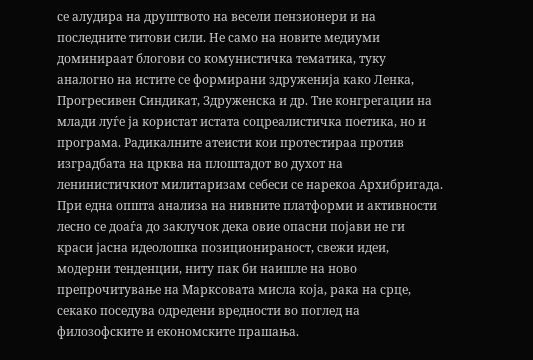се алудира на друштвото на весели пензионери и на последните титови сили. Не само на новите медиуми доминираат блогови со комунистичка тематика, туку аналогно на истите се формирани здруженија како Ленка, Прогресивен Синдикат, Здруженска и др. Тие конгрегации на млади луѓе ја користат истата соцреалистичка поетика, но и програма. Радикалните атеисти кои протестираа против изградбата на црква на плоштадот во духот на ленинистичкиот милитаризам себеси се нарекоа Архибригада. При една општа анализа на нивните платформи и активности лесно се доаѓа до заклучок дека овие опасни појави не ги краси јасна идеолошка позиционираност, свежи идеи, модерни тенденции, ниту пак би наишле на ново препрочитување на Марксовата мисла која, рака на срце, секако поседува одредени вредности во поглед на филозофските и економските прашања.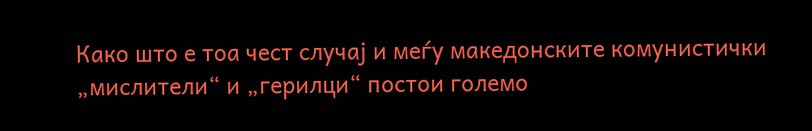Како што е тоа чест случај и меѓу македонските комунистички „мислители“ и „герилци“ постои големо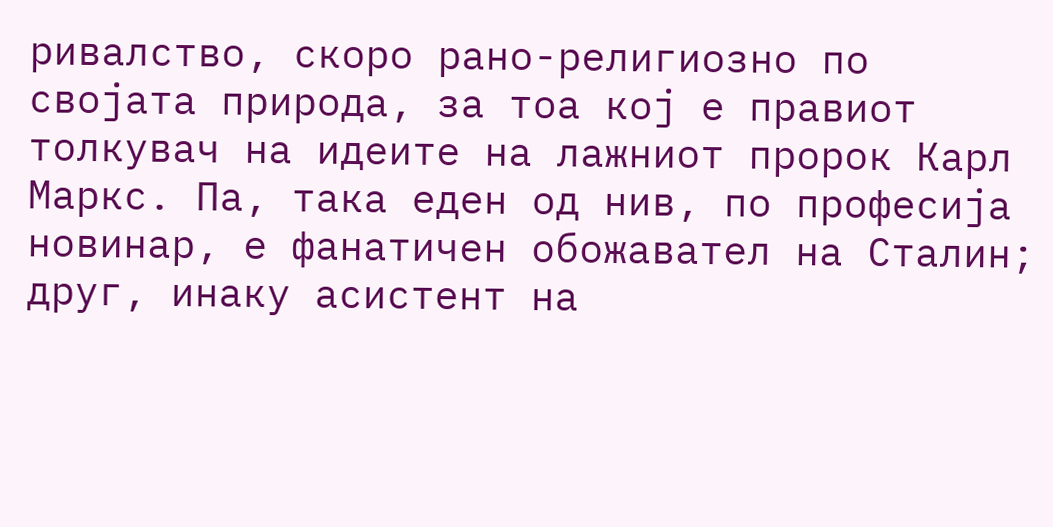ривалство, скоро рано-религиозно по својата природа, за тоа кој е правиот толкувач на идеите на лажниот пророк Карл Маркс. Па, така еден од нив, по професија новинар, е фанатичен обожавател на Сталин; друг, инаку асистент на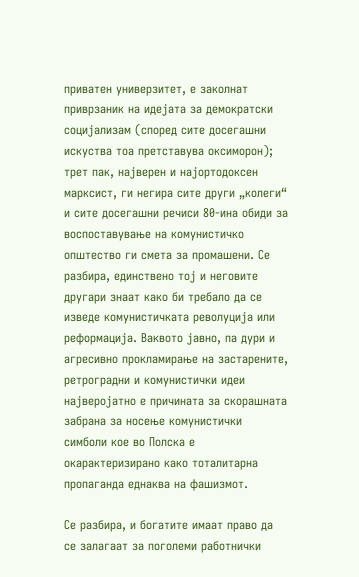приватен универзитет, е заколнат приврзаник на идејата за демократски социјализам (според сите досегашни искуства тоа претставува оксиморон); трет пак, најверен и најортодоксен марксист, ги негира сите други „колеги“ и сите досегашни речиси 80-ина обиди за воспоставување на комунистичко општество ги смета за промашени. Се разбира, единствено тој и неговите другари знаат како би требало да се изведе комунистичката револуција или реформација. Ваквото јавно, па дури и агресивно прокламирање на застарените, ретроградни и комунистички идеи најверојатно е причината за скорашната забрана за носење комунистички симболи кое во Полска е окарактеризирано како тоталитарна пропаганда еднаква на фашизмот.

Се разбира, и богатите имаат право да се залагаат за поголеми работнички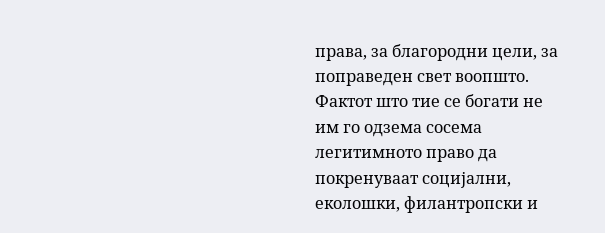права, за благородни цели, за поправеден свет воопшто. Фактот што тие се богати не им го одзема сосема легитимното право да покренуваат социјални, еколошки, филантропски и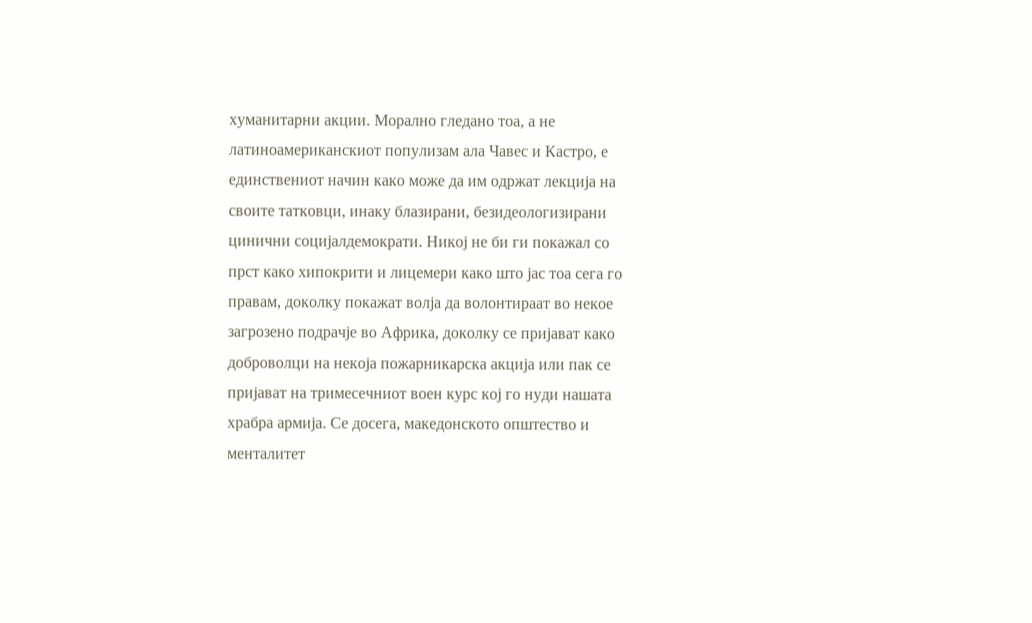хуманитарни акции. Морално гледано тоа, а не латиноамериканскиот популизам ала Чавес и Кастро, е единствениот начин како може да им одржат лекција на своите татковци, инаку блазирани, безидеологизирани цинични социјалдемократи. Никој не би ги покажал со прст како хипокрити и лицемери како што јас тоа сега го правам, доколку покажат волја да волонтираат во некое загрозено подрачје во Африка, доколку се пријават како доброволци на некоја пожарникарска акција или пак се пријават на тримесечниот воен курс кој го нуди нашата храбра армија. Се досега, македонското општество и менталитет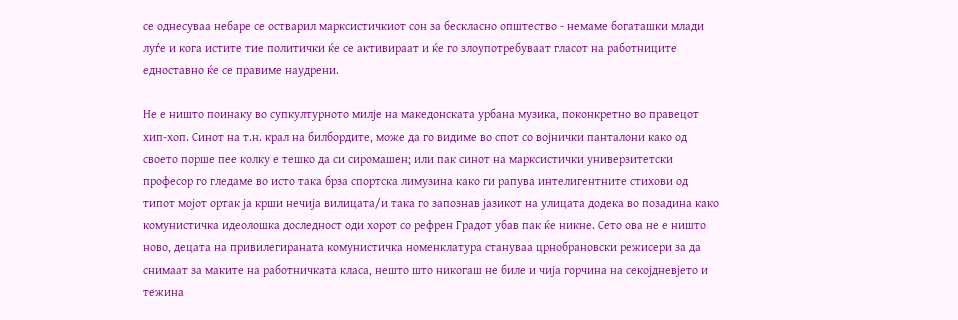се однесуваа небаре се остварил марксистичкиот сон за бескласно општество - немаме богаташки млади луѓе и кога истите тие политички ќе се активираат и ќе го злоупотребуваат гласот на работниците едноставно ќе се правиме наудрени.

Не е ништо поинаку во супкултурното милје на македонската урбана музика, поконкретно во правецот хип-хоп. Синот на т.н. крал на билбордите, може да го видиме во спот со војнички панталони како од своето порше пее колку е тешко да си сиромашен; или пак синот на марксистички универзитетски професор го гледаме во исто така брза спортска лимузина како ги рапува интелигентните стихови од типот мојот ортак ја крши нечија вилицата/и така го запознав јазикот на улицата додека во позадина како комунистичка идеолошка доследност оди хорот со рефрен Градот убав пак ќе никне. Сето ова не е ништо ново, децата на привилегираната комунистичка номенклатура стануваа црнобрановски режисери за да снимаат за маките на работничката класа, нешто што никогаш не биле и чија горчина на секојдневјето и тежина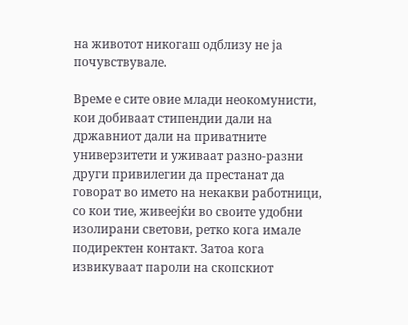на животот никогаш одблизу не ја почувствувале.

Време е сите овие млади неокомунисти, кои добиваат стипендии дали на државниот дали на приватните универзитети и уживаат разно-разни други привилегии да престанат да говорат во името на некакви работници, со кои тие, живеејќи во своите удобни изолирани светови, ретко кога имале подиректен контакт. Затоа кога извикуваат пароли на скопскиот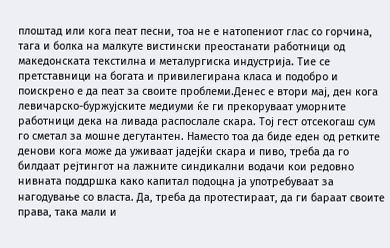плоштад или кога пеат песни, тоа не е натопениот глас со горчина, тага и болка на малкуте вистински преостанати работници од македонската текстилна и металургиска индустрија. Тие се претставници на богата и привилегирана класа и подобро и поискрено е да пеат за своите проблеми.Денес е втори мај, ден кога левичарско-буржујските медиуми ќе ги прекоруваат уморните работници дека на ливада распослале скара. Тој гест отсекогаш сум го сметал за мошне дегутантен. Наместо тоа да биде еден од ретките денови кога може да уживаат јадејќи скара и пиво, треба да го билдаат рејтингот на лажните синдикални водачи кои редовно нивната поддршка како капитал подоцна ја употребуваат за нагодување со власта. Да, треба да протестираат, да ги бараат своите права, така мали и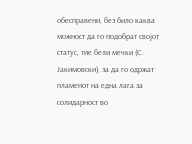обесправени, без било каква можност да го подобрат својот статус, тие бели мечки (С. Јакимовски), за да го одржат пламенот на една лага за солидарност во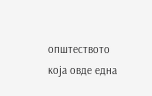општеството која овде една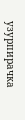узурпирачка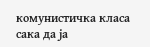комунистичка класа сака да ја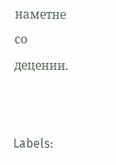наметне со децении.


Labels: